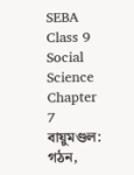SEBA Class 9 Social Science Chapter 7 বায়ুমণ্ডল: গঠন,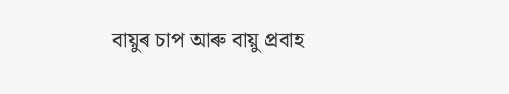বায়ুৰ চাপ আৰু বায়ু প্রবাহ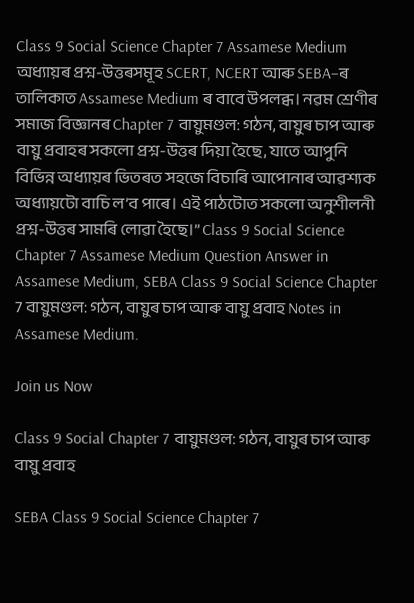Class 9 Social Science Chapter 7 Assamese Medium অধ্যায়ৰ প্ৰশ্ন-উত্তৰসমূহ SCERT, NCERT আৰু SEBA–ৰ তালিকাত Assamese Medium ৰ বাবে উপলব্ধ। নৱম শ্ৰেণীৰ সমাজ বিজ্ঞানৰ Chapter 7 বায়ুমণ্ডল: গঠন, বায়ুৰ চাপ আৰু বায়ু প্রবাহৰ সকলো প্ৰশ্ন-উত্তৰ দিয়া হৈছে, যাতে আপুনি বিভিন্ন অধ্যায়ৰ ভিতৰত সহজে বিচাৰি আপোনাৰ আৱশ্যক অধ্যায়টো বাচি ল’ব পাৰে। এই পাঠটোত সকলো অনুশীলনী প্ৰশ্ন-উত্তৰ সামৰি লোৱা হৈছে।” Class 9 Social Science Chapter 7 Assamese Medium Question Answer in Assamese Medium, SEBA Class 9 Social Science Chapter 7 বায়ুমণ্ডল: গঠন, বায়ুৰ চাপ আৰু বায়ু প্রবাহ Notes in Assamese Medium.

Join us Now

Class 9 Social Chapter 7 বায়ুমণ্ডল: গঠন, বায়ুৰ চাপ আৰু বায়ু প্রবাহ

SEBA Class 9 Social Science Chapter 7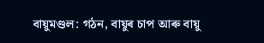বায়ুমণ্ডল: গঠন, বায়ুৰ চাপ আৰু বায়ু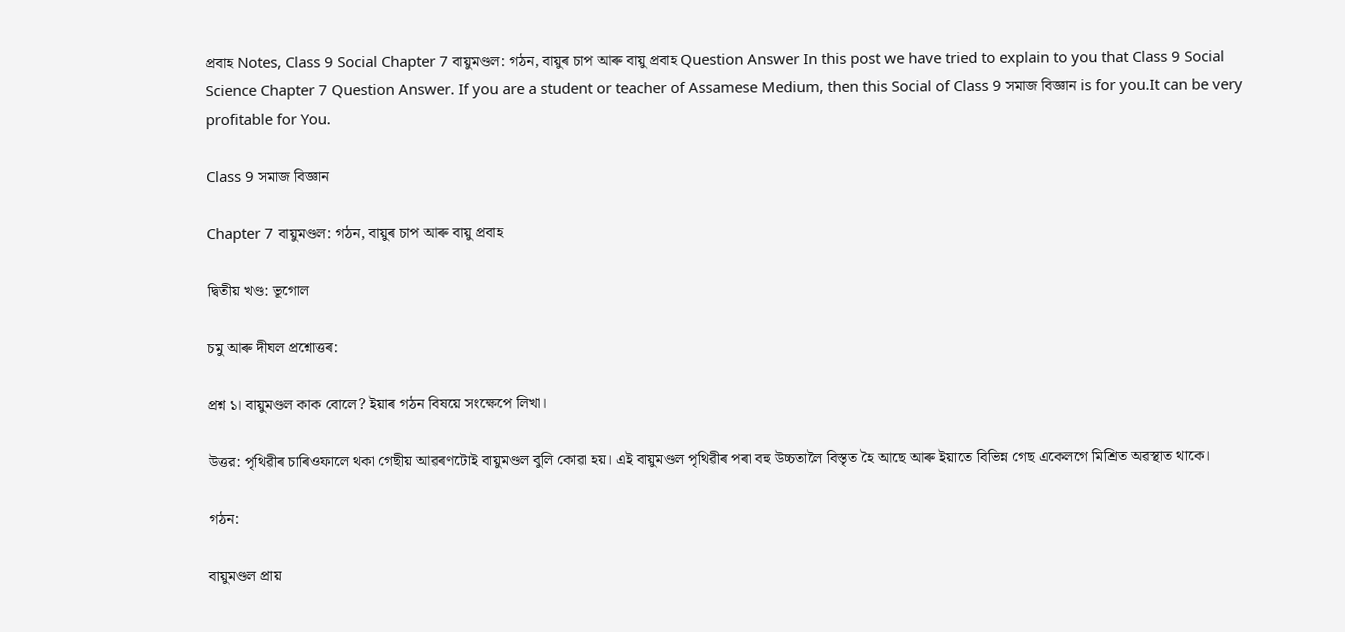প্রবাহ Notes, Class 9 Social Chapter 7 বায়ুমণ্ডল: গঠন, বায়ুৰ চাপ আৰু বায়ু প্রবাহ Question Answer In this post we have tried to explain to you that Class 9 Social Science Chapter 7 Question Answer. If you are a student or teacher of Assamese Medium, then this Social of Class 9 সমাজ বিজ্ঞান is for you.It can be very profitable for You.

Class 9 সমাজ বিজ্ঞান

Chapter 7 বায়ুমণ্ডল: গঠন, বায়ুৰ চাপ আৰু বায়ু প্রবাহ

দ্বিতীয় খণ্ড: ভূগোল

চমু আৰু দীঘল প্রশ্নোত্তৰ:

প্রশ্ন ১। বায়ুমণ্ডল কাক বোলে? ইয়াৰ গঠন বিষয়ে সংক্ষেপে লিখা।

উত্তর: পৃথিৱীৰ চাৰিওফালে থকা গেছীয় আৱৰণটোই বায়ুমণ্ডল বুলি কোৱা হয়। এই বায়ুমণ্ডল পৃথিৱীৰ পৰা বহু উচ্চতালৈ বিস্তৃত হৈ আছে আৰু ইয়াতে বিভিন্ন গেছ একেলগে মিশ্ৰিত অৱস্থাত থাকে।

গঠন:

বায়ুমণ্ডল প্ৰায়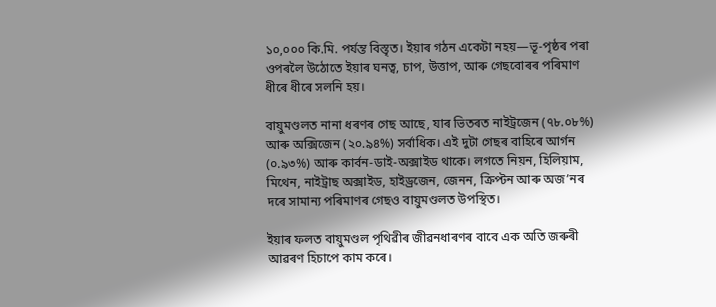১০,০০০ কি.মি. পৰ্যন্ত বিস্তৃত। ইয়াৰ গঠন একেটা নহয়—ভূ-পৃষ্ঠৰ পৰা ওপৰলৈ উঠোতে ইয়াৰ ঘনত্ব, চাপ, উত্তাপ, আৰু গেছবোৰৰ পৰিমাণ ধীৰে ধীৰে সলনি হয়।

বায়ুমণ্ডলত নানা ধৰণৰ গেছ আছে, যাৰ ভিতৰত নাইট্রজেন (৭৮.০৮%) আৰু অক্সিজেন (২০.৯৪%) সৰ্বাধিক। এই দুটা গেছৰ বাহিৰে আর্গন (০.৯৩%) আৰু কাৰ্বন-ডাই-অক্সাইড থাকে। লগতে নিয়ন, হিলিয়াম, মিথেন, নাইট্ৰাছ অক্সাইড, হাইড্ৰজেন, জেনন, ক্রিপ্টন আৰু অজ’নৰ দৰে সামান্য পৰিমাণৰ গেছও বায়ুমণ্ডলত উপস্থিত।

ইয়াৰ ফলত বায়ুমণ্ডল পৃথিৱীৰ জীৱনধাৰণৰ বাবে এক অতি জৰুৰী আৱৰণ হিচাপে কাম কৰে।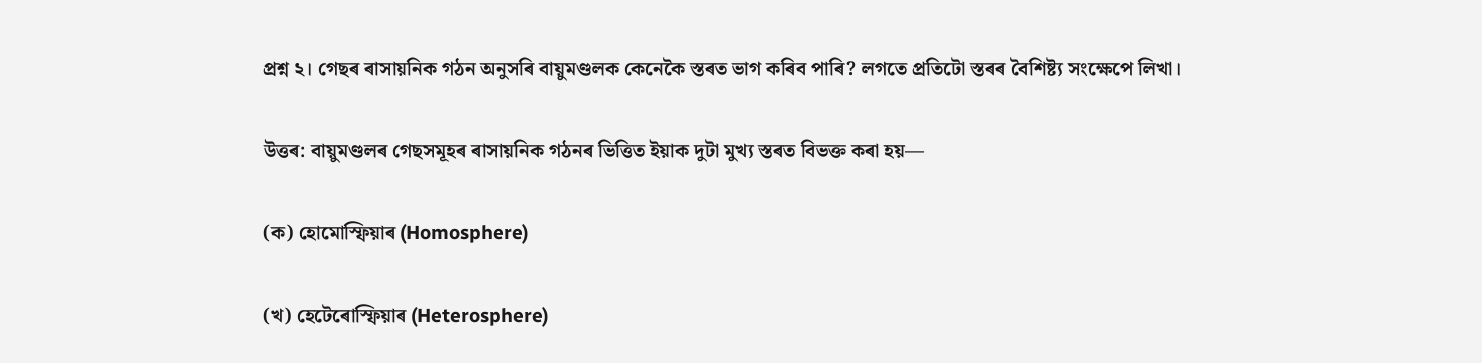প্রশ্ন ২। গেছৰ ৰাসায়নিক গঠন অনুসৰি বায়ুমণ্ডলক কেনেকৈ স্তৰত ভাগ কৰিব পাৰি? লগতে প্ৰতিটো স্তৰৰ বৈশিষ্ট্য সংক্ষেপে লিখা।

উত্তৰ: বায়ুমণ্ডলৰ গেছসমূহৰ ৰাসায়নিক গঠনৰ ভিত্তিত ইয়াক দুটা মুখ্য স্তৰত বিভক্ত কৰা হয়—

(ক) হোমোস্ফিয়াৰ (Homosphere)

(খ) হেটেৰোস্ফিয়াৰ (Heterosphere)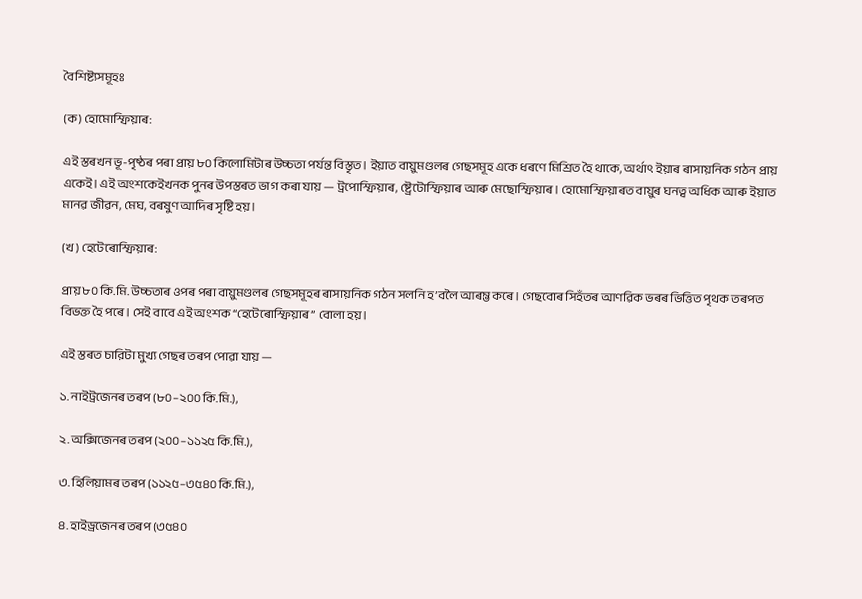বৈশিষ্ট্যসমূহঃ

(ক) হোমোস্ফিয়াৰ:

এই স্তৰখন ভূ-পৃষ্ঠৰ পৰা প্ৰায় ৮০ কিলোমিটাৰ উচ্চতা পৰ্যন্ত বিস্তৃত। ইয়াত বায়ুমণ্ডলৰ গেছসমূহ একে ধৰণে মিশ্ৰিত হৈ থাকে, অর্থাৎ ইয়াৰ ৰাসায়নিক গঠন প্ৰায় একেই। এই অংশকেইখনক পুনৰ উপস্তৰত ভাগ কৰা যায় — ট্ৰপোস্ফিয়াৰ, ষ্ট্ৰেটোস্ফিয়াৰ আৰু মেছোস্ফিয়াৰ। হোমোস্ফিয়াৰত বায়ুৰ ঘনত্ব অধিক আৰু ইয়াত মানৱ জীৱন, মেঘ, বৰষুণ আদিৰ সৃষ্টি হয়।

(খ) হেটেৰোস্ফিয়াৰ:

প্ৰায় ৮০ কি.মি. উচ্চতাৰ ওপৰ পৰা বায়ুমণ্ডলৰ গেছসমূহৰ ৰাসায়নিক গঠন সলনি হ’বলৈ আৰম্ভ কৰে। গেছবোৰ সিহঁতৰ আণৱিক ভৰৰ ভিত্তিত পৃথক তৰপত বিভক্ত হৈ পৰে। সেই বাবে এই অংশক “হেটেৰোস্ফিয়াৰ” বোলা হয়।

এই স্তৰত চারিটা মুখ্য গেছৰ তৰপ পোৱা যায় —

১. নাইট্ৰজেনৰ তৰপ (৮০–২০০ কি.মি.),

২. অক্সিজেনৰ তৰপ (২০০–১১২৫ কি.মি.),

৩. হিলিয়ামৰ তৰপ (১১২৫–৩৫৪০ কি.মি.),

৪. হাইড্ৰজেনৰ তৰপ (৩৫৪০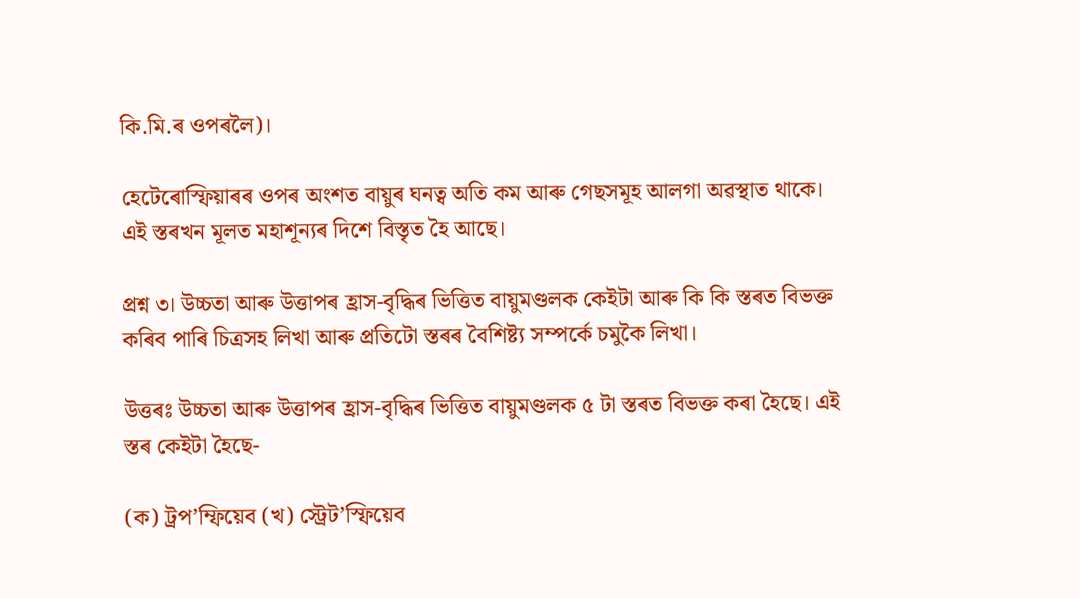কি.মি.ৰ ওপৰলৈ)।

হেটেৰোস্ফিয়াৰৰ ওপৰ অংশত বায়ুৰ ঘনত্ব অতি কম আৰু গেছসমূহ আলগা অৱস্থাত থাকে। এই স্তৰখন মূলত মহাশূন্যৰ দিশে বিস্তৃত হৈ আছে।

প্রশ্ন ৩। উচ্চতা আৰু উত্তাপৰ হ্রাস-বৃদ্ধিৰ ভিত্তিত বায়ুমণ্ডলক কেইটা আৰু কি কি স্তৰত বিভক্ত কৰিব পাৰি চিত্রসহ লিখা আৰু প্ৰতিটো স্তৰৰ বৈশিষ্ট্য সম্পর্কে চমুকৈ লিখা।

উত্তৰঃ উচ্চতা আৰু উত্তাপৰ হ্রাস-বৃদ্ধিৰ ভিত্তিত বায়ুমণ্ডলক ৫ টা স্তৰত বিভক্ত কৰা হৈছে। এই স্তৰ কেইটা হৈছে-

(ক) ট্রপ’ম্ফিয়েব (খ) স্ট্রেট’স্ফিয়েব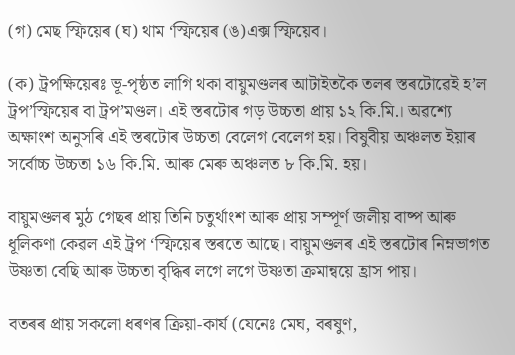(গ) মেছ স্ফিয়েৰ (ঘ) থাম ‘স্ফিয়েৰ (ঙ)এক্স স্ফিয়েব।

(ক) ট্রপক্ষিয়েৰঃ ভূ-পৃষ্ঠত লাগি থকা বায়ুমণ্ডলৰ আটাইতকৈ তলৰ স্তৰটোৱেই হ’ল ট্রপ’স্ফিয়েৰ বা ট্রপ’মণ্ডল। এই স্তৰটোৰ গড় উচ্চতা প্রায় ১২ কি.মি.। অৱশ্যে অক্ষাংশ অনুসৰি এই স্তৰটোৰ উচ্চতা বেলেগ বেলেগ হয়। বিষুবীয় অঞ্চলত ইয়াৰ সৰ্বোচ্চ উচ্চতা ১৬ কি.মি. আৰু মেৰু অঞ্চলত ৮ কি.মি. হয়।

বায়ুমণ্ডলৰ মুঠ গেছৰ প্রায় তিনি চতুর্থাংশ আৰু প্রায় সম্পূর্ণ জলীয় বাষ্প আৰু ধূলিকণা কেৱল এই ট্রপ ‘স্ফিয়েৰ স্তৰতে আছে। বায়ুমণ্ডলৰ এই স্তৰটোৰ নিম্নভাগত উষ্ণতা বেছি আৰু উচ্চতা বৃদ্ধিৰ লগে লগে উষ্ণতা ক্রমান্বয়ে হ্রাস পায়।

বতৰৰ প্ৰায় সকলো ধৰণৰ ক্রিয়া-কার্য (যেনেঃ মেঘ, বৰষুণ,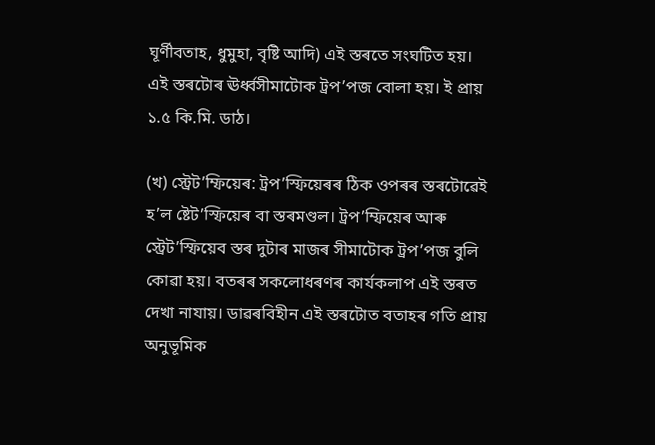ঘূর্ণীবতাহ, ধুমুহা, বৃষ্টি আদি) এই স্তৰতে সংঘটিত হয়। এই স্তৰটোৰ ঊর্ধ্বসীমাটোক ট্রপ’পজ বোলা হয়। ই প্রায় ১.৫ কি.মি. ডাঠ।

(খ) স্ট্রেট’ম্ফিয়েৰ: ট্রপ’স্ফিয়েৰৰ ঠিক ওপৰৰ স্তৰটোৱেই হ’ল ষ্টেট’স্ফিয়েৰ বা স্তৰমণ্ডল। ট্রপ’ম্ফিয়েৰ আৰু স্ট্রেট’স্ফিয়েব স্তৰ দুটাৰ মাজৰ সীমাটোক ট্রপ’পজ বুলি কোৱা হয়। বতৰৰ সকলোধৰণৰ কাৰ্যকলাপ এই স্তৰত দেখা নাযায়। ডাৱৰবিহীন এই স্তৰটোত বতাহৰ গতি প্রায় অনুভূমিক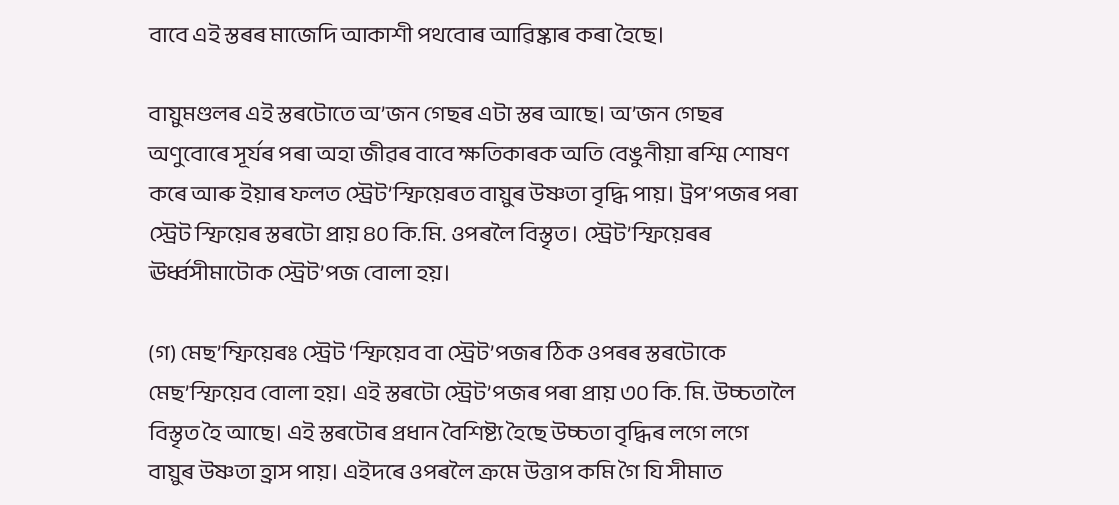বাবে এই স্তৰৰ মাজেদি আকাশী পথবোৰ আৱিষ্কাৰ কৰা হৈছে।

বায়ুমণ্ডলৰ এই স্তৰটোতে অ’জন গেছৰ এটা স্তৰ আছে। অ’জন গেছৰ অণুবোৰে সূৰ্যৰ পৰা অহা জীৱৰ বাবে ক্ষতিকাৰক অতি বেঙুনীয়া ৰশ্মি শোষণ কৰে আৰু ইয়াৰ ফলত স্ট্রেট’স্ফিয়েৰত বায়ুৰ উষ্ণতা বৃদ্ধি পায়। ট্রপ’পজৰ পৰা স্ট্রেট স্ফিয়েৰ স্তৰটো প্রায় ৪০ কি.মি. ওপৰলৈ বিস্তৃত। স্ট্রেট’স্ফিয়েৰৰ ঊর্ধ্বসীমাটোক স্ট্রেট’পজ বোলা হয়।

(গ) মেছ’ম্ফিয়েৰঃ স্ট্রেট ‘স্ফিয়েব বা স্ট্রেট’পজৰ ঠিক ওপৰৰ স্তৰটোকে মেছ’স্ফিয়েব বোলা হয়। এই স্তৰটো স্ট্রেট’পজৰ পৰা প্রায় ৩০ কি. মি. উচ্চতালৈ বিস্তৃত হৈ আছে। এই স্তৰটোৰ প্ৰধান বৈশিষ্ট্য হৈছে উচ্চতা বৃদ্ধিৰ লগে লগে বায়ুৰ উষ্ণতা হ্রাস পায়। এইদৰে ওপৰলৈ ক্ৰমে উত্তাপ কমি গৈ যি সীমাত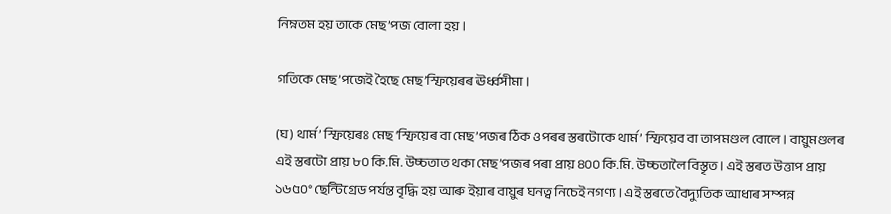নিম্নতম হয় তাকে মেছ’পজ বোলা হয়।

গতিকে মেছ’পজেই হৈছে মেছ’স্ফিয়েৰৰ ঊর্ধ্বসীমা।

(ঘ) থার্ম’ স্ফিয়েৰঃ মেছ ‘স্ফিয়েৰ বা মেছ’পজৰ ঠিক ওপৰৰ স্তৰটোকে থার্ম’ স্ফিয়েব বা তাপমণ্ডল বোলে। বায়ুমণ্ডলৰ এই স্তৰটো প্রায় ৮০ কি.মি. উচ্চতাত থকা মেছ’পজৰ পৰা প্রায় ৪০০ কি.মি. উচ্চতালৈ বিস্তৃত। এই স্তৰত উত্তাপ প্রায় ১৬৫০° ছেন্টিগ্রেড পর্যন্ত বৃদ্ধি হয় আৰু ইয়াৰ বায়ুৰ ঘনত্ব নিচেই নগণ্য। এই স্তৰতে বৈদ্যুতিক আধাৰ সম্পন্ন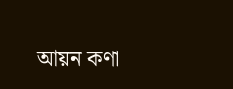আয়ন কণা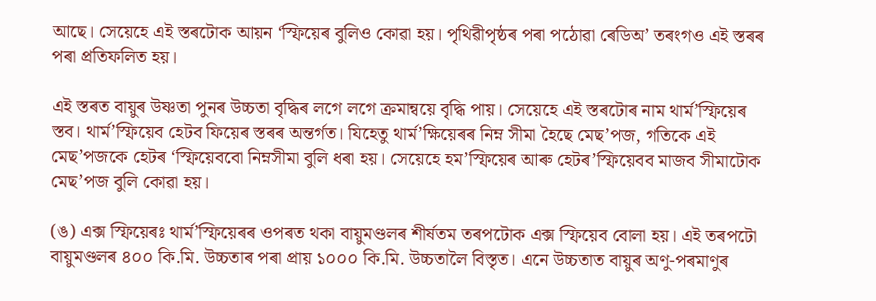আছে। সেয়েহে এই স্তৰটোক আয়ন ‘স্ফিয়েৰ বুলিও কোৱা হয়। পৃথিৱীপৃষ্ঠৰ পৰা পঠোৱা ৰেডিঅ’ তৰংগও এই স্তৰৰ পৰা প্ৰতিফলিত হয়।

এই স্তৰত বায়ুৰ উষ্ণতা পুনৰ উচ্চতা বৃদ্ধিৰ লগে লগে ক্রমান্বয়ে বৃদ্ধি পায়। সেয়েহে এই স্তৰটোৰ নাম থার্ম’স্ফিয়েৰ স্তব। থার্ম’স্ফিয়েব হেটব ফিয়েৰ স্তৰৰ অন্তৰ্গত। যিহেতু থার্ম’ক্ষিয়েৰৰ নিম্ন সীমা হৈছে মেছ’পজ, গতিকে এই মেছ’পজকে হেটৰ ‘স্ফিয়েববো নিম্নসীমা বুলি ধৰা হয়। সেয়েহে হম’স্ফিয়েৰ আৰু হেটৰ’স্ফিয়েবব মাজব সীমাটোক মেছ’পজ বুলি কোৱা হয়।

(ঙ) এক্স স্ফিয়েৰঃ থার্ম’স্ফিয়েৰৰ ওপৰত থকা বায়ুমণ্ডলৰ শীৰ্ষতম তৰপটোক এক্স স্ফিয়েব বোলা হয়। এই তৰপটো বায়ুমণ্ডলৰ ৪০০ কি.মি. উচ্চতাৰ পৰা প্রায় ১০০০ কি.মি. উচ্চতালৈ বিস্তৃত। এনে উচ্চতাত বায়ুৰ অণু-পৰমাণুৰ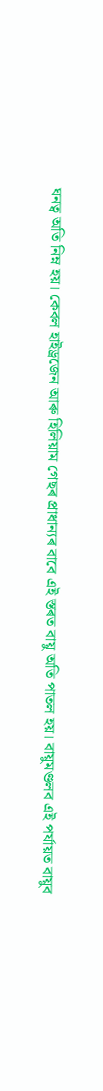ঘনত্ব অতি নিম্ন হয়। কেবল হাইড্রজেন আৰু হিলিয়াম গেছৰ প্রাধান্যৰ বাবে এই স্তৰত বায়ু অতি পাতল হয়। বায়ুমণ্ডলব এই পর্যায়ত বায়ুব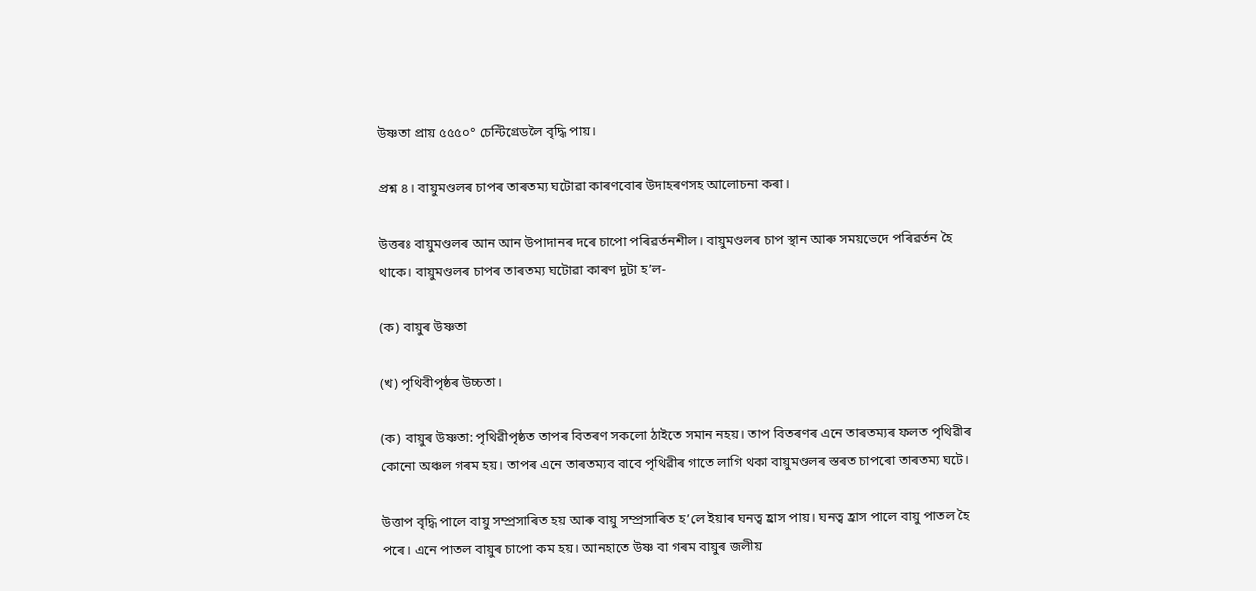উষ্ণতা প্রায় ৫৫৫০° চেন্টিগ্রেডলৈ বৃদ্ধি পায়।

প্রশ্ন ৪। বায়ুমণ্ডলৰ চাপৰ তাৰতম্য ঘটোৱা কাৰণবোৰ উদাহৰণসহ আলোচনা কৰা।

উত্তৰঃ বায়ুমণ্ডলৰ আন আন উপাদানৰ দৰে চাপো পৰিৱৰ্তনশীল। বায়ুমণ্ডলৰ চাপ স্থান আৰু সময়ভেদে পৰিৱৰ্তন হৈ থাকে। বায়ুমণ্ডলৰ চাপৰ তাৰতম্য ঘটোৱা কাৰণ দুটা হ’ল-

(ক) বায়ুৰ উষ্ণতা

(খ) পৃথিবীপৃষ্ঠৰ উচ্চতা।

(ক) বায়ুৰ উষ্ণতা: পৃথিৱীপৃষ্ঠত তাপৰ বিতৰণ সকলো ঠাইতে সমান নহয়। তাপ বিতৰণৰ এনে তাৰতম্যৰ ফলত পৃথিৱীৰ কোনো অঞ্চল গৰম হয়। তাপৰ এনে তাৰতম্যব বাবে পৃথিৱীৰ গাতে লাগি থকা বায়ুমণ্ডলৰ স্তৰত চাপৰো তাৰতম্য ঘটে।

উত্তাপ বৃদ্ধি পালে বায়ু সম্প্ৰসাৰিত হয় আৰু বায়ু সম্প্ৰসাৰিত হ’লে ইয়াৰ ঘনত্ব হ্রাস পায়। ঘনত্ব হ্রাস পালে বায়ু পাতল হৈ পৰে। এনে পাতল বায়ুৰ চাপো কম হয়। আনহাতে উষ্ণ বা গৰম বায়ুৰ জলীয়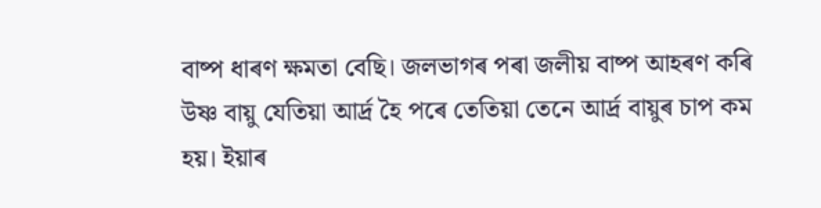বাষ্প ধাৰণ ক্ষমতা বেছি। জলভাগৰ পৰা জলীয় বাষ্প আহৰণ কৰি উষ্ণ বায়ু যেতিয়া আৰ্দ্ৰ হৈ পৰে তেতিয়া তেনে আর্দ্র বায়ুৰ চাপ কম হয়। ইয়াৰ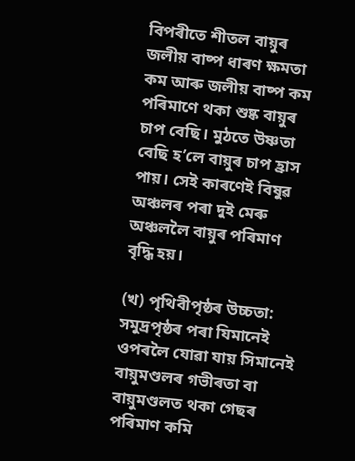বিপৰীতে শীতল বায়ুৰ জলীয় বাষ্প ধাৰণ ক্ষমতা কম আৰু জলীয় বাষ্প কম পৰিমাণে থকা শুষ্ক বায়ুৰ চাপ বেছি। মুঠতে উষ্ণতা বেছি হ’লে বায়ুৰ চাপ হ্রাস পায়। সেই কাৰণেই বিষুৱ অঞ্চলৰ পৰা দুই মেৰু অঞ্চললৈ বায়ুৰ পৰিমাণ বৃদ্ধি হয়।

(খ) পৃথিবীপৃষ্ঠৰ উচ্চতা: সমুদ্রপৃষ্ঠৰ পৰা যিমানেই ওপৰলৈ যোৱা যায় সিমানেই বায়ুমণ্ডলৰ গভীৰতা বা বায়ুমণ্ডলত থকা গেছৰ পৰিমাণ কমি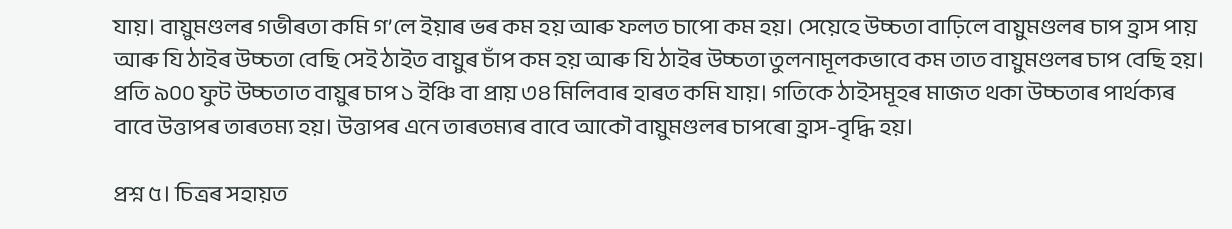যায়। বায়ুমণ্ডলৰ গভীৰতা কমি গ’লে ইয়াৰ ভৰ কম হয় আৰু ফলত চাপো কম হয়। সেয়েহে উচ্চতা বাঢ়িলে বায়ুমণ্ডলৰ চাপ হ্রাস পায় আৰু যি ঠাইৰ উচ্চতা বেছি সেই ঠাইত বায়ুৰ চাঁপ কম হয় আৰু যি ঠাইৰ উচ্চতা তুলনামূলকভাবে কম তাত বায়ুমণ্ডলৰ চাপ বেছি হয়। প্রতি ৯০০ ফুট উচ্চতাত বায়ুৰ চাপ ১ ইঞ্চি বা প্রায় ৩৪ মিলিবাৰ হাৰত কমি যায়। গতিকে ঠাইসমূহৰ মাজত থকা উচ্চতাৰ পাৰ্থক্যৰ বাবে উত্তাপৰ তাৰতম্য হয়। উত্তাপৰ এনে তাৰতম্যৰ বাবে আকৌ বায়ুমণ্ডলৰ চাপৰো হ্রাস-বৃদ্ধি হয়।

প্রশ্ন ৫। চিত্ৰৰ সহায়ত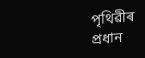পৃথিৱীৰ প্ৰধান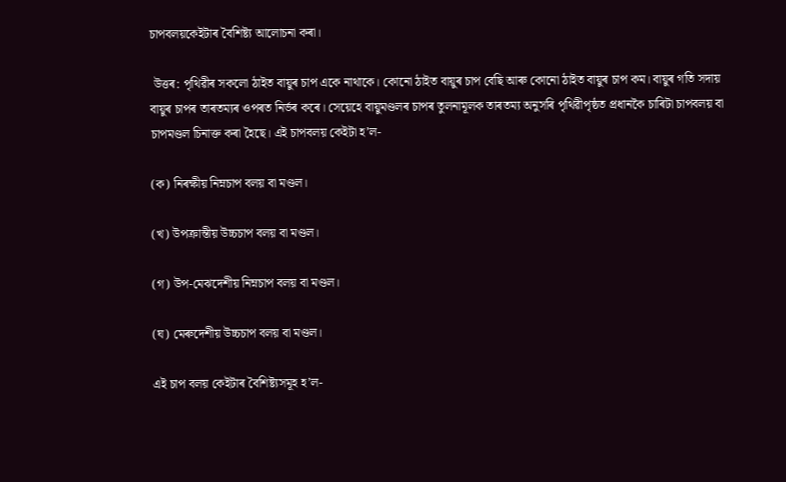চাপবলয়কেইটাৰ বৈশিষ্ট্য আলোচনা কৰা।

 উত্তৰ: পৃথিৱীৰ সকলো ঠাইত বায়ুৰ চাপ একে নাথাকে। কোনো ঠাইত বায়ুৰ চাপ বেছি আৰু কোনো ঠাইত বায়ুৰ চাপ কম। বায়ুৰ গতি সদায় বায়ুৰ চাপৰ তাৰতম্যৰ ওপৰত নির্ভৰ কৰে। সেয়েহে বায়ুমণ্ডলৰ চাপৰ তুলনামূলক তাৰতম্য অনুসৰি পৃথিৱীপৃষ্ঠত প্রধানকৈ চাৰিটা চাপবলয় বা চাপমণ্ডল চিনাক্ত কৰা হৈছে। এই চাপবলয় কেইটা হ’ল-

(ক) নিৰক্ষীয় নিম্নচাপ বলয় বা মণ্ডল।

(খ) উপক্রান্তীয় উচ্চচাপ বলয় বা মণ্ডল।

(গ) উপ-মেঝদেশীয় নিম্নচাপ বলয় বা মণ্ডল।

(ঘ) মেৰুদেশীয় উচ্চচাপ বলয় বা মণ্ডল।

এই চাপ বলয় কেইটাৰ বৈশিষ্ট্যসমূহ হ’ল-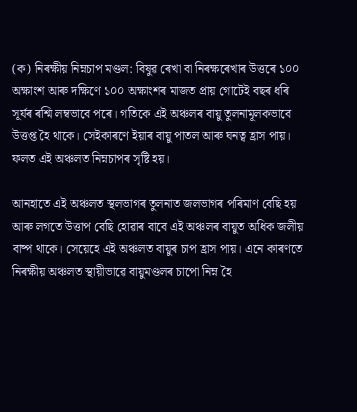(ক) নিৰক্ষীয় নিম্নচাপ মণ্ডল: বিষুৱ ৰেখা বা নিৰক্ষৰেখাৰ উত্তৰে ১০০ অক্ষাংশ আৰু দক্ষিণে ১০০ অক্ষাংশৰ মাজত প্রায় গোটেই বছৰ ধৰি সূৰ্যৰ ৰশ্মি লম্বভাবে পৰে। গতিকে এই অঞ্চলৰ বায়ু তুলনামূলকভাবে উত্তপ্ত হৈ থাকে। সেইকাৰণে ইয়াৰ বায়ু পাতল আৰু ঘনত্ব হ্রাস পায়। ফলত এই অঞ্চলত নিম্নচাপৰ সৃষ্টি হয়।

আনহাতে এই অঞ্চলত স্থলভাগৰ তুলনাত জলভাগৰ পৰিমাণ বেছি হয় আৰু লগতে উত্তাপ বেছি হোৱাৰ বাবে এই অঞ্চলৰ বায়ুত অধিক জলীয় বাষ্প থাকে। সেয়েহে এই অঞ্চলত বায়ুৰ চাপ হ্রাস পায়। এনে কাৰণতে নিৰক্ষীয় অঞ্চলত স্থায়ীভাৱে বায়ুমণ্ডলৰ চাপো নিম্ন হৈ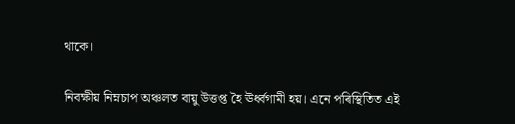থাকে।

নিবক্ষীয় নিম্নচাপ অঞ্চলত বায়ু উত্তপ্ত হৈ ঊর্ধ্বগামী হয়। এনে পৰিস্থিতিত এই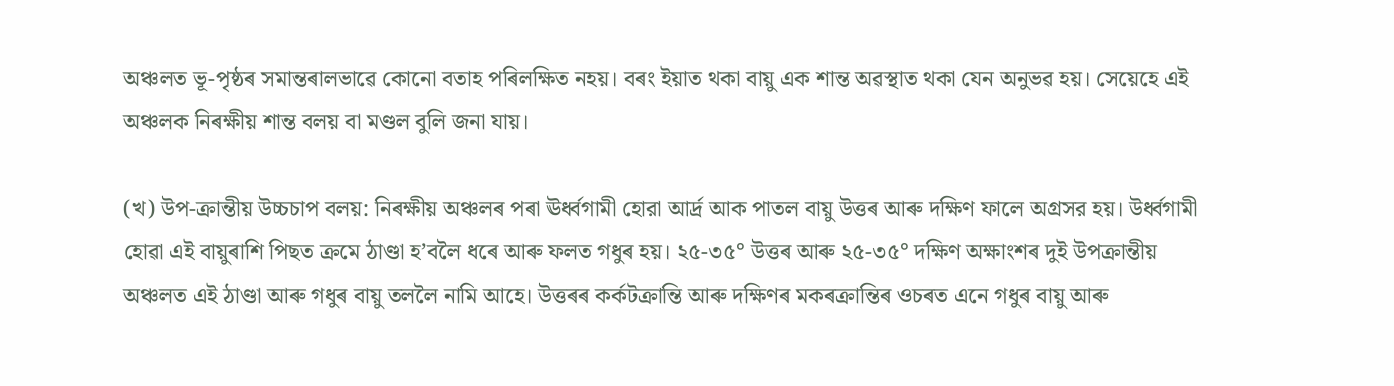অঞ্চলত ভূ-পৃষ্ঠৰ সমান্তৰালভাৱে কোনো বতাহ পৰিলক্ষিত নহয়। বৰং ইয়াত থকা বায়ু এক শান্ত অৱস্থাত থকা যেন অনুভৱ হয়। সেয়েহে এই অঞ্চলক নিৰক্ষীয় শান্ত বলয় বা মণ্ডল বুলি জনা যায়।

(খ) উপ-ক্রান্তীয় উচ্চচাপ বলয়: নিৰক্ষীয় অঞ্চলৰ পৰা ঊর্ধ্বগামী হোরা আর্দ্র আক পাতল বায়ু উত্তৰ আৰু দক্ষিণ ফালে অগ্রসর হয়। উর্ধ্বগামী হোৱা এই বায়ুৰাশি পিছত ক্রমে ঠাণ্ডা হ’বলৈ ধৰে আৰু ফলত গধুৰ হয়। ২৫-৩৫° উত্তৰ আৰু ২৫-৩৫° দক্ষিণ অক্ষাংশৰ দুই উপক্রান্তীয় অঞ্চলত এই ঠাণ্ডা আৰু গধুৰ বায়ু তললৈ নামি আহে। উত্তৰৰ কর্কটক্রান্তি আৰু দক্ষিণৰ মকৰক্ৰান্তিৰ ওচৰত এনে গধুৰ বায়ু আৰু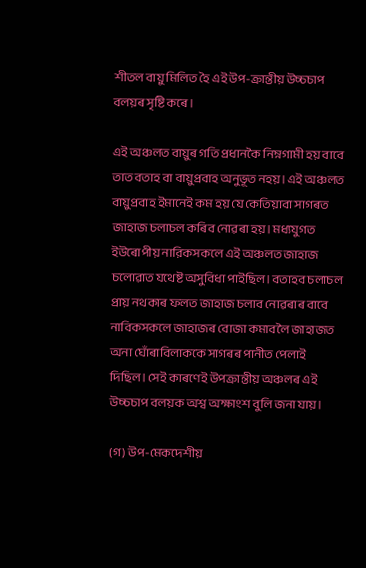শীতল বায়ু মিলিত হৈ এই উপ-ক্রান্তীয় উচ্চচাপ বলয়ৰ সৃষ্টি কৰে।

এই অঞ্চলত বায়ুৰ গতি প্রধানকৈ নিম্নগামী হয় বাবে তাত বতাহ বা বায়ুপ্রবাহ অনুভূত নহয়। এই অঞ্চলত বায়ুপ্রবাহ ইমানেই কম হয় যে কেতিয়াবা সাগৰত জাহাজ চলাচল কৰিব নোৱৰা হয়। মধ্যযুগত ইউৰোপীয় নারিকসকলে এই অঞ্চলত জাহাজ চলোৱাত যথেষ্ট অসুবিধা পাইছিল। বতাহব চলাচল প্রায় নথকাৰ ফলত জাহাজ চলাব নোৱৰাৰ বাবে নাবিকসকলে জাহাজৰ বোজা কমাবলৈ জাহাজত অনা ঘোঁৰাবিলাককে সাগৰৰ পানীত পেলাই দিছিল। সেই কাৰণেই উপক্রান্তীয় অঞ্চলৰ এই উচ্চচাপ বলয়ক অশ্ব অক্ষাংশ বুলি জনা যায়।

(গ) উপ-মেকদেশীয়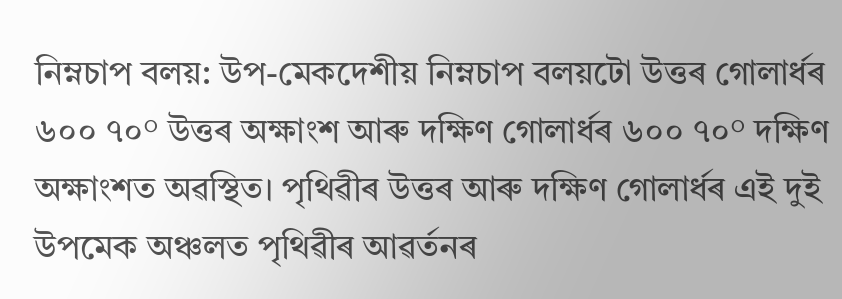নিম্নচাপ বলয়: উপ-মেকদেশীয় নিম্নচাপ বলয়টো উত্তৰ গোলার্ধৰ ৬০০ ৭০° উত্তৰ অক্ষাংশ আৰু দক্ষিণ গোলার্ধৰ ৬০০ ৭০° দক্ষিণ অক্ষাংশত অৱস্থিত। পৃথিৱীৰ উত্তৰ আৰু দক্ষিণ গোলার্ধৰ এই দুই উপমেক অঞ্চলত পৃথিৱীৰ আৱর্তনৰ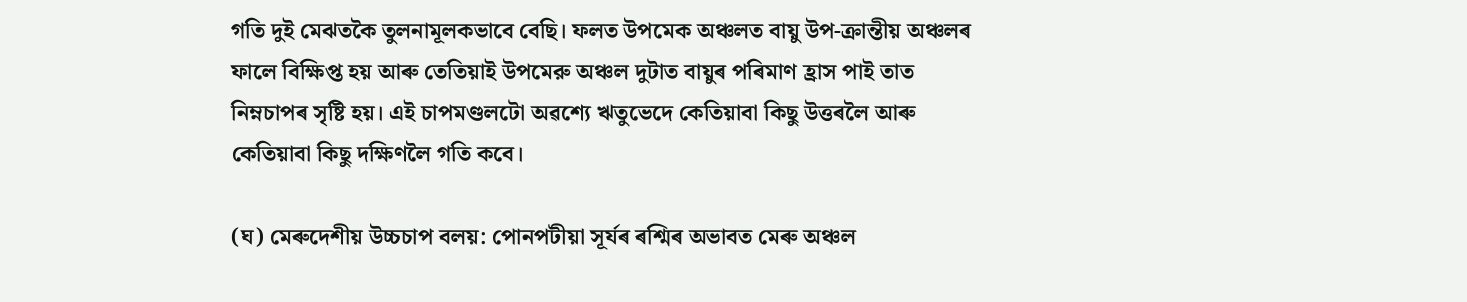গতি দুই মেঝতকৈ তুলনামূলকভাবে বেছি। ফলত উপমেক অঞ্চলত বায়ু উপ-ক্রান্তীয় অঞ্চলৰ ফালে বিক্ষিপ্ত হয় আৰু তেতিয়াই উপমেরু অঞ্চল দুটাত বায়ুৰ পৰিমাণ হ্রাস পাই তাত নিম্নচাপৰ সৃষ্টি হয়। এই চাপমণ্ডলটো অৱশ্যে ঋতুভেদে কেতিয়াবা কিছু উত্তৰলৈ আৰু কেতিয়াবা কিছু দক্ষিণলৈ গতি কবে।

(ঘ) মেৰুদেশীয় উচ্চচাপ বলয়: পোনপটীয়া সূৰ্যৰ ৰশ্মিৰ অভাবত মেৰু অঞ্চল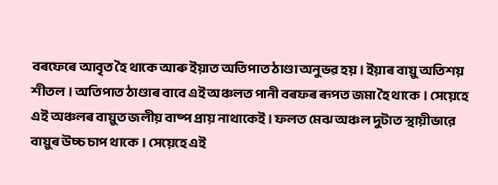বৰফেৰে আবৃত হৈ থাকে আৰু ইয়াত অতিপাত ঠাণ্ডা অনুভৱ হয়। ইয়াৰ বায়ু অতিশয় শীতল। অতিপাত ঠাণ্ডাৰ বাবে এই অঞ্চলত পানী বৰফৰ ৰূপত জমা হৈ থাকে। সেয়েহে এই অঞ্চলৰ বায়ুত জলীয় বাষ্প প্রায় নাথাকেই। ফলত মেঝ অঞ্চল দুটাত স্থায়ীভারে বায়ুৰ উচ্চ চাপ থাকে। সেয়েহে এই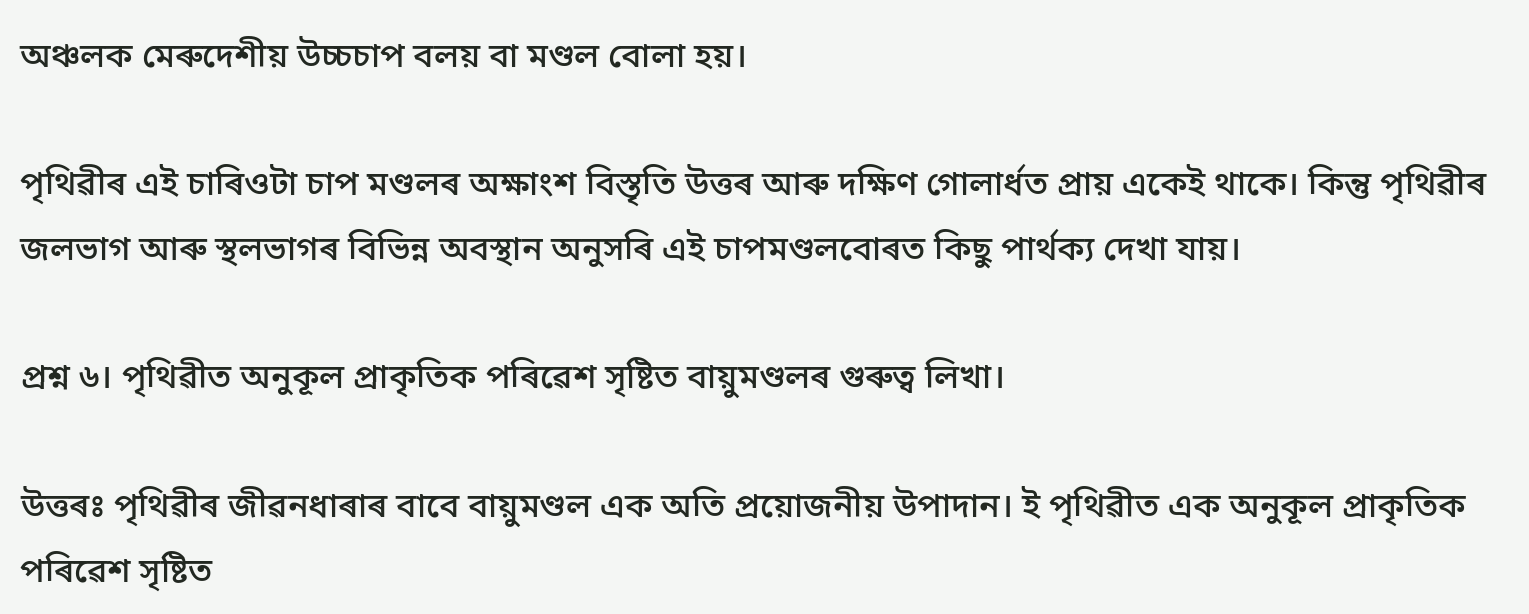অঞ্চলক মেৰুদেশীয় উচ্চচাপ বলয় বা মণ্ডল বোলা হয়।

পৃথিৱীৰ এই চাৰিওটা চাপ মণ্ডলৰ অক্ষাংশ বিস্তৃতি উত্তৰ আৰু দক্ষিণ গোলার্ধত প্রায় একেই থাকে। কিন্তু পৃথিৱীৰ জলভাগ আৰু স্থলভাগৰ বিভিন্ন অবস্থান অনুসৰি এই চাপমণ্ডলবোৰত কিছু পার্থক্য দেখা যায়।

প্ৰশ্ন ৬। পৃথিৱীত অনুকূল প্রাকৃতিক পৰিৱেশ সৃষ্টিত বায়ুমণ্ডলৰ গুৰুত্ব লিখা।

উত্তৰঃ পৃথিৱীৰ জীৱনধাৰাৰ বাবে বায়ুমণ্ডল এক অতি প্রয়োজনীয় উপাদান। ই পৃথিৱীত এক অনুকূল প্রাকৃতিক পৰিৱেশ সৃষ্টিত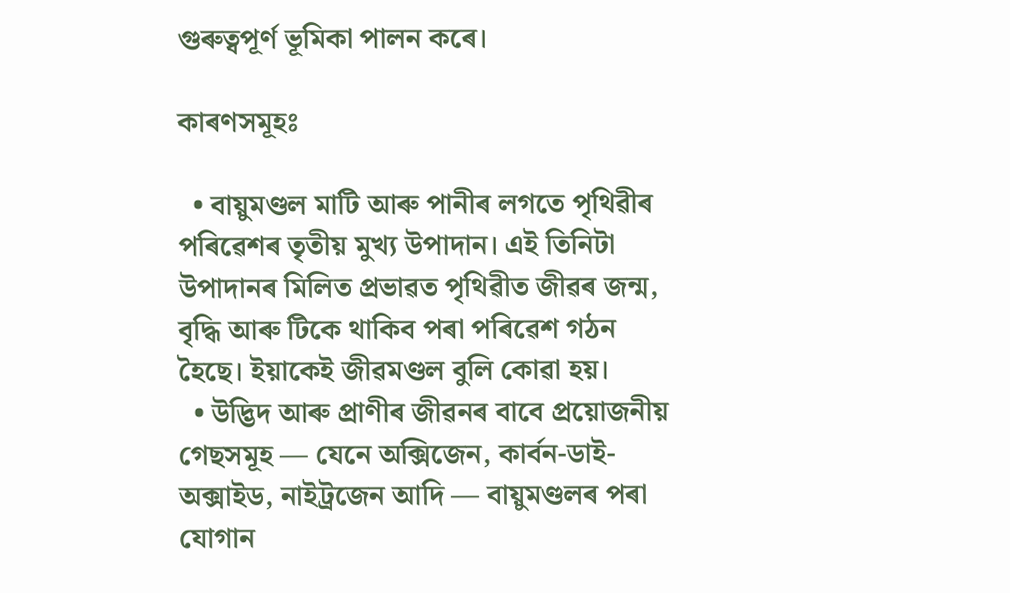গুৰুত্বপূর্ণ ভূমিকা পালন কৰে।

কাৰণসমূহঃ

  • বায়ুমণ্ডল মাটি আৰু পানীৰ লগতে পৃথিৱীৰ পৰিৱেশৰ তৃতীয় মুখ্য উপাদান। এই তিনিটা উপাদানৰ মিলিত প্ৰভাৱত পৃথিৱীত জীৱৰ জন্ম, বৃদ্ধি আৰু টিকে থাকিব পৰা পৰিৱেশ গঠন হৈছে। ইয়াকেই জীৱমণ্ডল বুলি কোৱা হয়।
  • উদ্ভিদ আৰু প্ৰাণীৰ জীৱনৰ বাবে প্রয়োজনীয় গেছসমূহ — যেনে অক্সিজেন, কাৰ্বন-ডাই-অক্সাইড, নাইট্ৰজেন আদি — বায়ুমণ্ডলৰ পৰা যোগান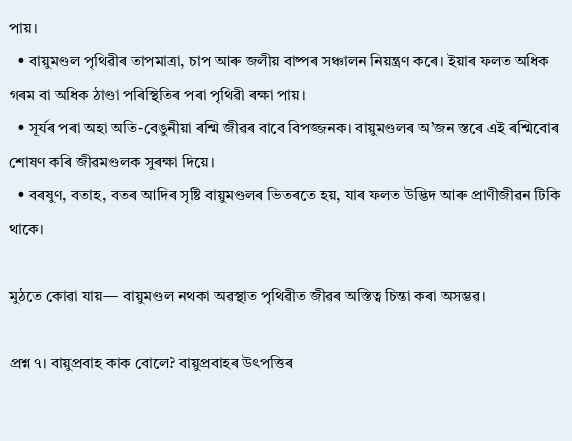পায়।
  • বায়ুমণ্ডল পৃথিৱীৰ তাপমাত্রা, চাপ আৰু জলীয় বাষ্পৰ সঞ্চালন নিয়ন্ত্রণ কৰে। ইয়াৰ ফলত অধিক গৰম বা অধিক ঠাণ্ডা পৰিস্থিতিৰ পৰা পৃথিৱী ৰক্ষা পায়।
  • সূৰ্যৰ পৰা অহা অতি-বেঙুনীয়া ৰশ্মি জীৱৰ বাবে বিপজ্জনক। বায়ুমণ্ডলৰ অ’জন স্তৰে এই ৰশ্মিবোৰ শোষণ কৰি জীৱমণ্ডলক সুৰক্ষা দিয়ে।
  • বৰষুণ, বতাহ, বতৰ আদিৰ সৃষ্টি বায়ুমণ্ডলৰ ভিতৰতে হয়, যাৰ ফলত উদ্ভিদ আৰু প্ৰাণীজীৱন টিকি থাকে।

মুঠতে কোৱা যায়— বায়ুমণ্ডল নথকা অৱস্থাত পৃথিৱীত জীৱৰ অস্তিত্ব চিন্তা কৰা অসম্ভৱ।

প্ৰশ্ন ৭। বায়ুপ্রবাহ কাক বোলে? বায়ুপ্রবাহৰ উৎপত্তিৰ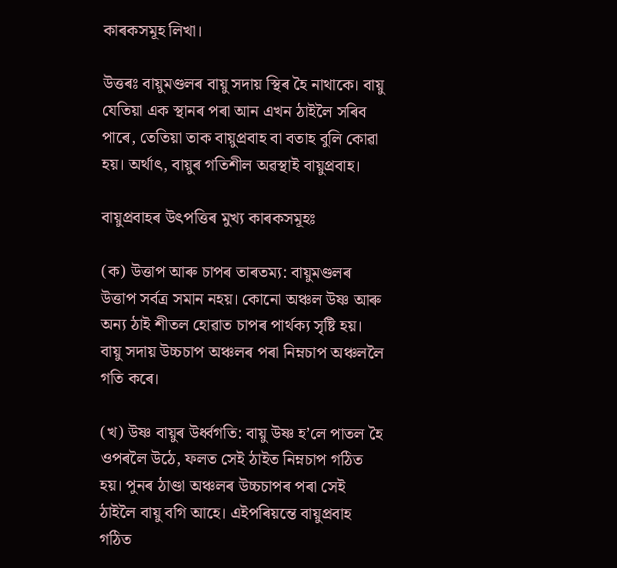কাৰকসমূহ লিখা।

উত্তৰঃ বায়ুমণ্ডলৰ বায়ু সদায় স্থিৰ হৈ নাথাকে। বায়ু যেতিয়া এক স্থানৰ পৰা আন এখন ঠাইলৈ সৰিব পাৰে, তেতিয়া তাক বায়ুপ্রবাহ বা বতাহ বুলি কোৱা হয়। অৰ্থাৎ, বায়ুৰ গতিশীল অৱস্থাই বায়ুপ্রবাহ।

বায়ুপ্রবাহৰ উৎপত্তিৰ মুখ্য কাৰকসমূহঃ

(ক) উত্তাপ আৰু চাপৰ তাৰতম্য: বায়ুমণ্ডলৰ উত্তাপ সৰ্বত্র সমান নহয়। কোনো অঞ্চল উষ্ণ আৰু অন্য ঠাই শীতল হোৱাত চাপৰ পাৰ্থক্য সৃষ্টি হয়। বায়ু সদায় উচ্চচাপ অঞ্চলৰ পৰা নিম্নচাপ অঞ্চললৈ গতি কৰে।

(খ) উষ্ণ বায়ুৰ উৰ্ধ্বগতি: বায়ু উষ্ণ হ’লে পাতল হৈ ওপৰলৈ উঠে, ফলত সেই ঠাইত নিম্নচাপ গঠিত হয়। পুনৰ ঠাণ্ডা অঞ্চলৰ উচ্চচাপৰ পৰা সেই ঠাইলৈ বায়ু বগি আহে। এইপৰিয়ন্তে বায়ুপ্রবাহ গঠিত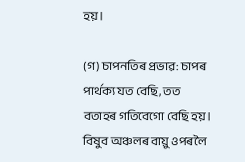হয়।

(গ) চাপনতিৰ প্ৰভাৱ: চাপৰ পাৰ্থক্য যত বেছি, তত বতাহৰ গতিবেগো বেছি হয়। বিষুব অঞ্চলৰ বায়ু ওপৰলৈ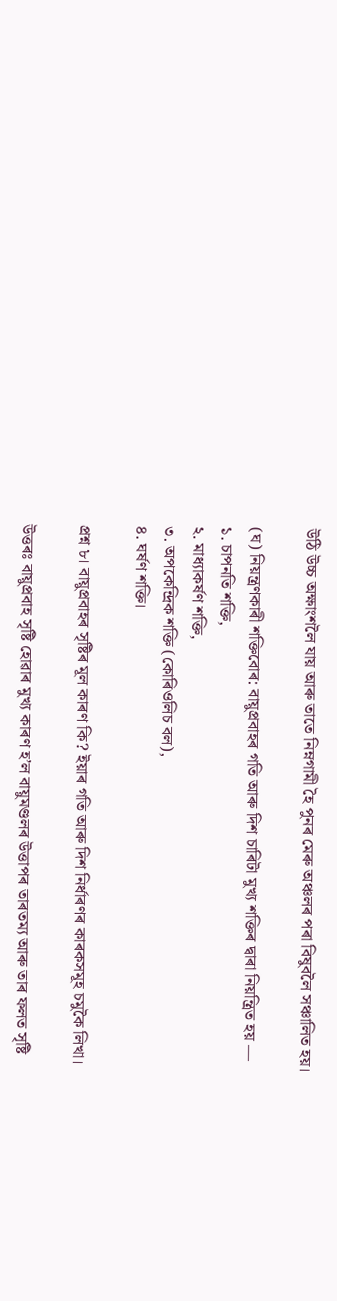উঠি উচ্চ অক্ষাংশলৈ যায় আৰু তাতে নিম্নগামী হৈ পুনৰ মেৰু অঞ্চলৰ পৰা বিষুবলৈ সঞ্চালিত হয়।

(ঘ) নিয়ন্ত্রণকাৰী শক্তিবোৰ: বায়ুপ্রবাহৰ গতি আৰু দিশ চাৰিটা মুখ্য শক্তিৰ দ্বাৰা নিয়ন্ত্রিত হয় —
১. চাপনতি শক্তি,
২. মাধ্যাকর্ষণ শক্তি,
৩. অপকেন্দ্রিক শক্তি (কোৰিওলিচ বল),
৪. ঘর্ষণ শক্তি।

প্ৰশ্ন ৮। বায়ুপ্রবাহৰ সৃষ্টিৰ মূল কাৰণ কি? ইয়াৰ গতি আৰু দিশ নিৰ্ধাৰণৰ কাৰকসমূহ চমুকৈ লিখা।

উত্তৰঃ বায়ুপ্রবাহ সৃষ্টি হোৱাৰ মুখ্য কাৰণ হ’ল বায়ুমণ্ডলৰ উত্তাপৰ তাৰতম্য আৰু তাৰ ফলত সৃষ্টি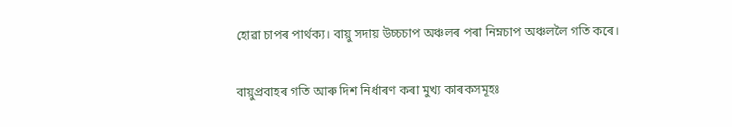হোৱা চাপৰ পাৰ্থক্য। বায়ু সদায় উচ্চচাপ অঞ্চলৰ পৰা নিম্নচাপ অঞ্চললৈ গতি কৰে।

বায়ুপ্ৰবাহৰ গতি আৰু দিশ নিৰ্ধাৰণ কৰা মুখ্য কাৰকসমূহঃ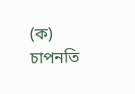(ক) চাপনতি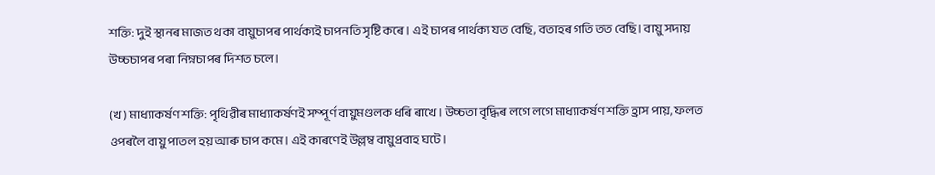শক্তি: দুই স্থানৰ মাজত থকা বায়ুচাপৰ পাৰ্থক্যই চাপনতি সৃষ্টি কৰে। এই চাপৰ পাৰ্থক্য যত বেছি, বতাহৰ গতি তত বেছি। বায়ু সদায় উচ্চচাপৰ পৰা নিম্নচাপৰ দিশত চলে।

(খ) মাধ্যাকর্ষণ শক্তি: পৃথিৱীৰ মাধ্যাকর্ষণই সম্পূর্ণ বায়ুমণ্ডলক ধৰি ৰাখে। উচ্চতা বৃদ্ধিৰ লগে লগে মাধ্যাকর্ষণ শক্তি হ্ৰাস পায়, ফলত ওপৰলৈ বায়ু পাতল হয় আৰু চাপ কমে। এই কাৰণেই উল্লম্ব বায়ুপ্ৰবাহ ঘটে।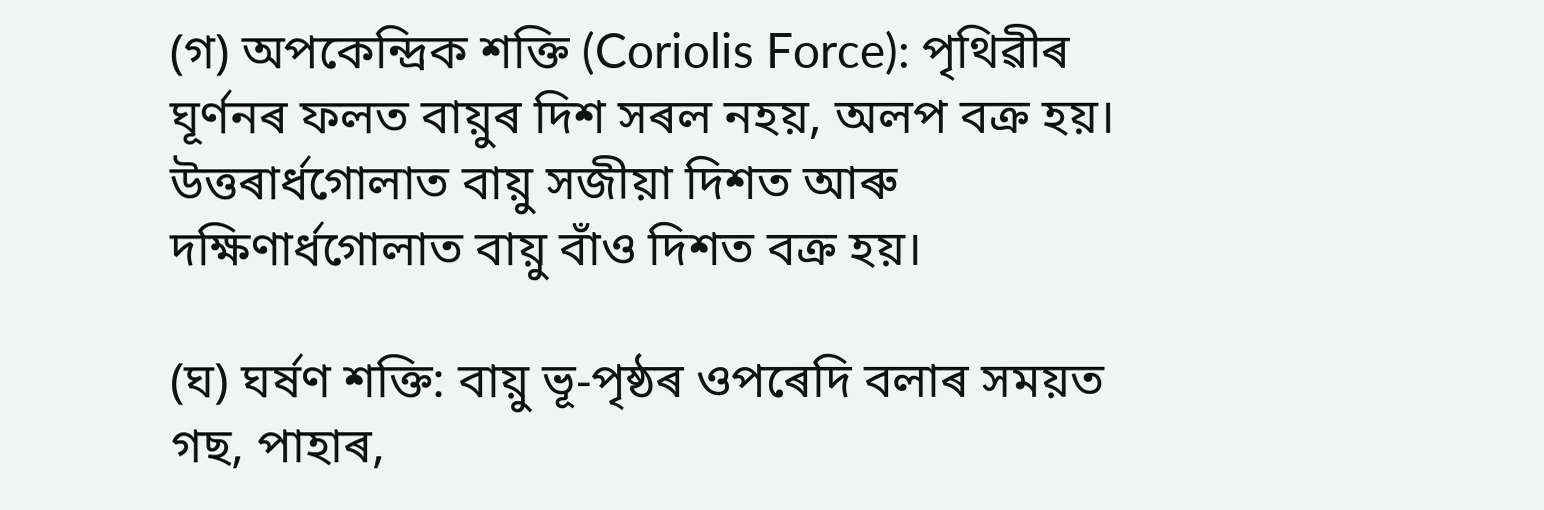(গ) অপকেন্দ্রিক শক্তি (Coriolis Force): পৃথিৱীৰ ঘূৰ্ণনৰ ফলত বায়ুৰ দিশ সৰল নহয়, অলপ বক্র হয়। উত্তৰাৰ্ধগোলাত বায়ু সজীয়া দিশত আৰু দক্ষিণাৰ্ধগোলাত বায়ু বাঁও দিশত বক্ৰ হয়।

(ঘ) ঘর্ষণ শক্তি: বায়ু ভূ-পৃষ্ঠৰ ওপৰেদি বলাৰ সময়ত গছ, পাহাৰ,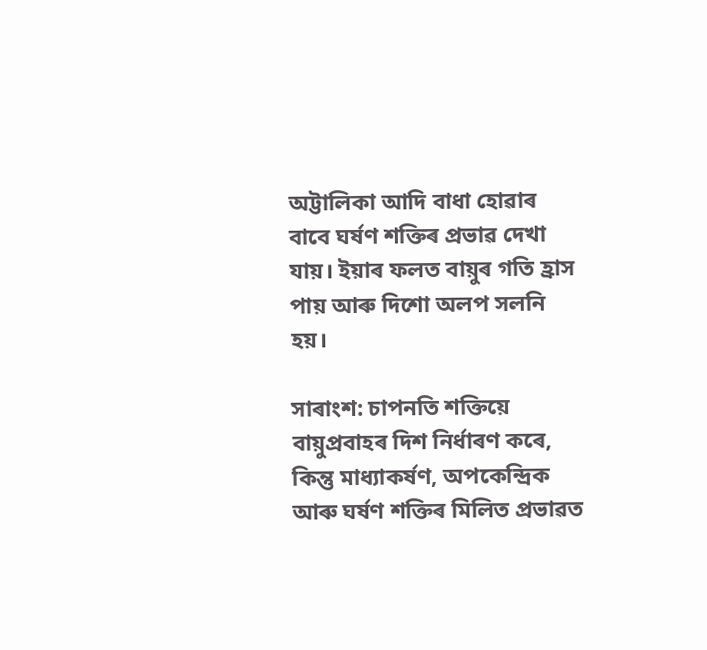অট্টালিকা আদি বাধা হোৱাৰ বাবে ঘর্ষণ শক্তিৰ প্ৰভাৱ দেখা যায়। ইয়াৰ ফলত বায়ুৰ গতি হ্ৰাস পায় আৰু দিশো অলপ সলনি হয়।

সাৰাংশ: চাপনতি শক্তিয়ে বায়ুপ্ৰবাহৰ দিশ নিৰ্ধাৰণ কৰে, কিন্তু মাধ্যাকর্ষণ, অপকেন্দ্রিক আৰু ঘর্ষণ শক্তিৰ মিলিত প্ৰভাৱত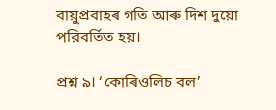বায়ুপ্ৰবাহৰ গতি আৰু দিশ দুয়ো পরিবর্তিত হয়।

প্রশ্ন ৯। ‘কোৰিওলিচ বল’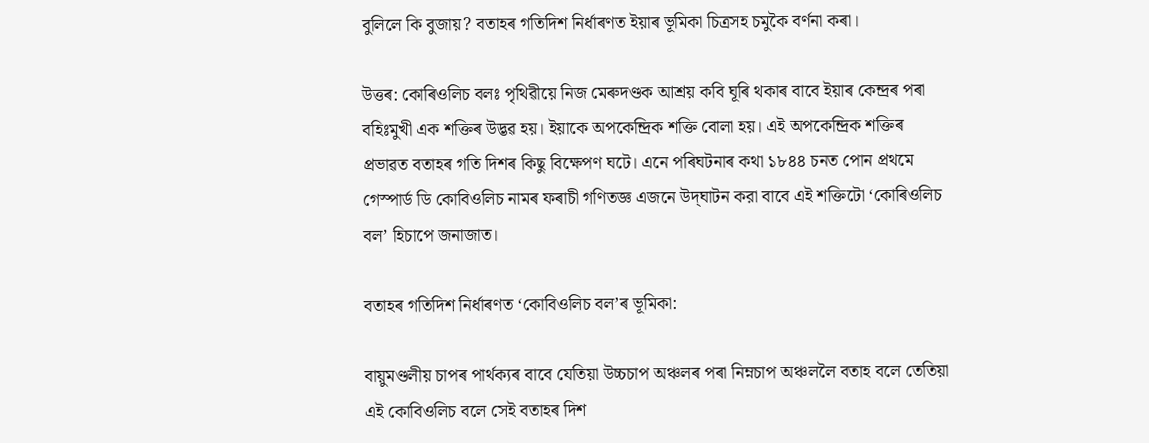বুলিলে কি বুজায়? বতাহৰ গতিদিশ নির্ধাৰণত ইয়াৰ ভূমিকা চিত্রসহ চমুকৈ বর্ণনা কৰা।

উত্তৰ: কোৰিওলিচ বলঃ পৃথিৱীয়ে নিজ মেৰুদণ্ডক আশ্রয় কবি ঘূৰি থকাৰ বাবে ইয়াৰ কেন্দ্ৰৰ পৰা বহিঃমুখী এক শক্তিৰ উদ্ভৱ হয়। ইয়াকে অপকেন্দ্রিক শক্তি বোলা হয়। এই অপকেন্দ্রিক শক্তিৰ প্রভাৱত বতাহৰ গতি দিশৰ কিছু বিক্ষেপণ ঘটে। এনে পৰিঘটনাৰ কথা ১৮৪৪ চনত পোন প্রথমে গেস্পার্ড ডি কোবিওলিচ নামৰ ফৰাচী গণিতজ্ঞ এজনে উদ্‌ঘাটন করা বাবে এই শক্তিটো ‘কোৰিওলিচ বল’ হিচাপে জনাজাত।

বতাহৰ গতিদিশ নির্ধাৰণত ‘কোবিওলিচ বল’ৰ ভূমিকা:

বায়ুমণ্ডলীয় চাপৰ পার্থক্যৰ বাবে যেতিয়া উচ্চচাপ অঞ্চলৰ পৰা নিম্নচাপ অঞ্চললৈ বতাহ বলে তেতিয়া এই কোবিওলিচ বলে সেই বতাহৰ দিশ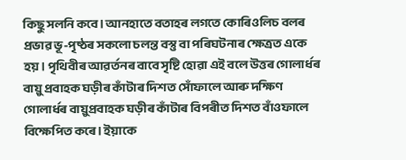কিছু সলনি কবে। আনহাতে বতাহৰ লগতে কোৰিওলিচ বলৰ প্ৰভাৱ ভূ-পৃষ্ঠৰ সকলো চলন্ত বস্তু বা পৰিঘটনাৰ ক্ষেত্ৰত একে হয়। পৃথিবীৰ আৱৰ্তনৰ বাবে সৃষ্টি হোৱা এই বলে উত্তৰ গোলাৰ্ধৰ বায়ু প্রবাহক ঘড়ীৰ কাঁটাৰ দিশত সোঁফালে আৰু দক্ষিণ গোলার্ধৰ বায়ুপ্রবাহক ঘড়ীৰ কাঁটাৰ বিপৰীত দিশত বাঁওফালে বিক্ষেপিত কৰে। ইয়াকে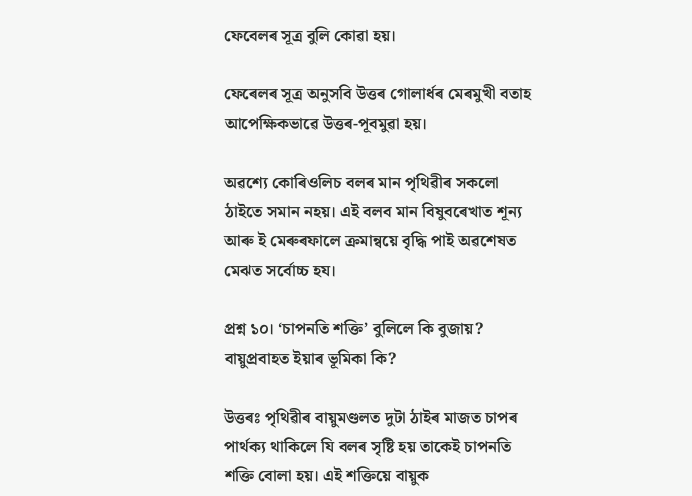ফেবেলৰ সূত্ৰ বুলি কোৱা হয়।

ফেৰেলৰ সূত্র অনুসবি উত্তৰ গোলাৰ্ধৰ মেৰমুখী বতাহ আপেক্ষিকভাৱে উত্তৰ-পূবমুৱা হয়।

অৱশ্যে কোৰিওলিচ বলৰ মান পৃথিৱীৰ সকলো ঠাইতে সমান নহয়। এই বলব মান বিষুবৰেখাত শূন্য আৰু ই মেৰুৰফালে ক্ৰমান্বয়ে বৃদ্ধি পাই অৱশেষত মেঝত সর্বোচ্চ হয।

প্ৰশ্ন ১০। ‘চাপনতি শক্তি’ বুলিলে কি বুজায়? বায়ুপ্রবাহত ইয়াৰ ভূমিকা কি?

উত্তৰঃ পৃথিৱীৰ বায়ুমণ্ডলত দুটা ঠাইৰ মাজত চাপৰ পাৰ্থক্য থাকিলে যি বলৰ সৃষ্টি হয় তাকেই চাপনতি শক্তি বোলা হয়। এই শক্তিয়ে বায়ুক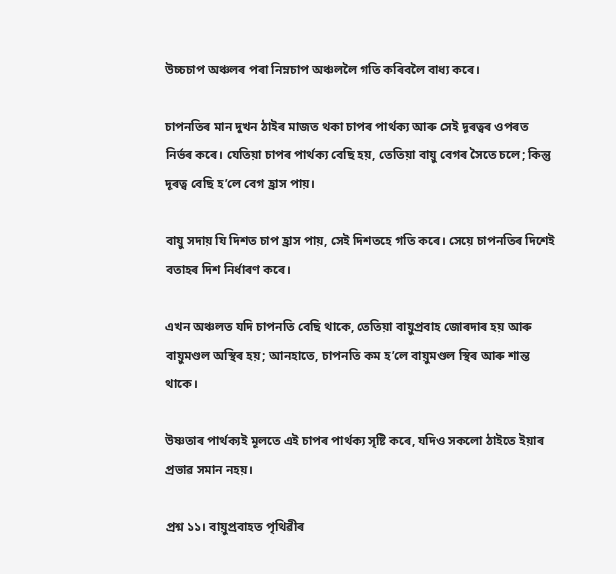উচ্চচাপ অঞ্চলৰ পৰা নিম্নচাপ অঞ্চললৈ গতি কৰিবলৈ বাধ্য কৰে।

চাপনতিৰ মান দুখন ঠাইৰ মাজত থকা চাপৰ পাৰ্থক্য আৰু সেই দূৰত্বৰ ওপৰত নিৰ্ভৰ কৰে। যেতিয়া চাপৰ পাৰ্থক্য বেছি হয়, তেতিয়া বায়ু বেগৰ সৈতে চলে; কিন্তু দূৰত্ব বেছি হ’লে বেগ হ্ৰাস পায়।

বায়ু সদায় যি দিশত চাপ হ্ৰাস পায়, সেই দিশতহে গতি কৰে। সেয়ে চাপনতিৰ দিশেই বতাহৰ দিশ নিৰ্ধাৰণ কৰে।

এখন অঞ্চলত যদি চাপনতি বেছি থাকে, তেতিয়া বায়ুপ্রবাহ জোৰদাৰ হয় আৰু বায়ুমণ্ডল অস্থিৰ হয়; আনহাতে, চাপনতি কম হ’লে বায়ুমণ্ডল স্থিৰ আৰু শান্ত থাকে।

উষ্ণতাৰ পাৰ্থক্যই মূলতে এই চাপৰ পাৰ্থক্য সৃষ্টি কৰে, যদিও সকলো ঠাইতে ইয়াৰ প্ৰভাৱ সমান নহয়।

প্ৰশ্ন ১১। বায়ুপ্রবাহত পৃথিৱীৰ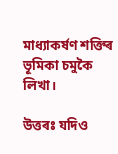মাধ্যাকর্ষণ শক্তিৰ ভূমিকা চমুকৈ লিখা।

উত্তৰঃ যদিও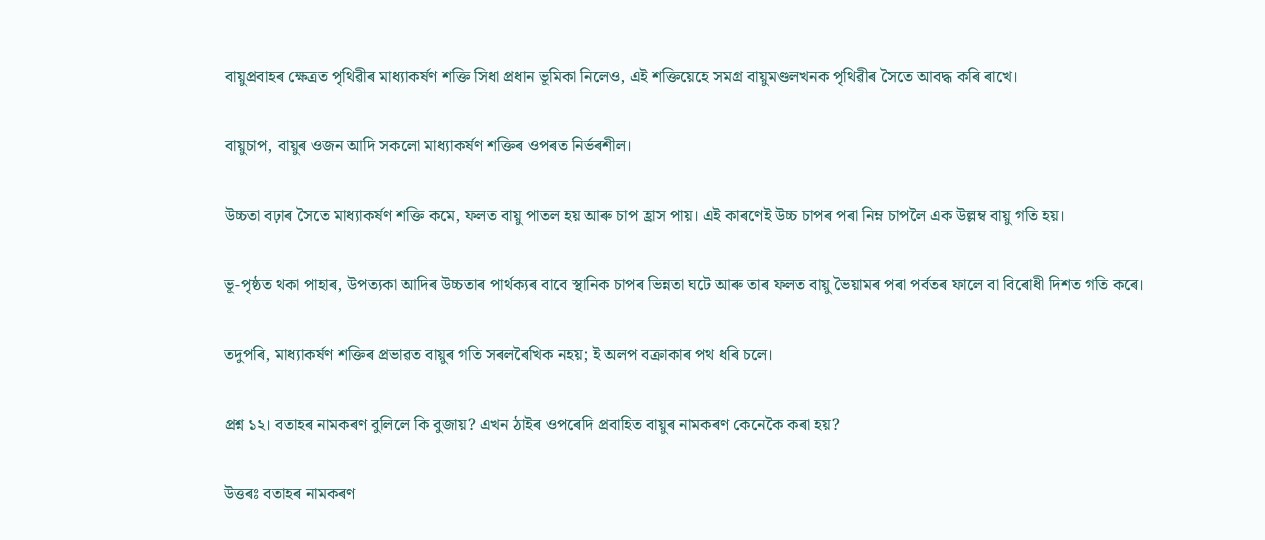বায়ুপ্রবাহৰ ক্ষেত্ৰত পৃথিৱীৰ মাধ্যাকর্ষণ শক্তি সিধা প্ৰধান ভূমিকা নিলেও, এই শক্তিয়েহে সমগ্ৰ বায়ুমণ্ডলখনক পৃথিৱীৰ সৈতে আবদ্ধ কৰি ৰাখে।

বায়ুচাপ, বায়ুৰ ওজন আদি সকলো মাধ্যাকর্ষণ শক্তিৰ ওপৰত নিৰ্ভৰশীল।

উচ্চতা বঢ়াৰ সৈতে মাধ্যাকর্ষণ শক্তি কমে, ফলত বায়ু পাতল হয় আৰু চাপ হ্ৰাস পায়। এই কাৰণেই উচ্চ চাপৰ পৰা নিম্ন চাপলৈ এক উল্লম্ব বায়ু গতি হয়।

ভূ-পৃষ্ঠত থকা পাহাৰ, উপত্যকা আদিৰ উচ্চতাৰ পাৰ্থক্যৰ বাবে স্থানিক চাপৰ ভিন্নতা ঘটে আৰু তাৰ ফলত বায়ু ভৈয়ামৰ পৰা পৰ্বতৰ ফালে বা বিৰোধী দিশত গতি কৰে।

তদুপৰি, মাধ্যাকর্ষণ শক্তিৰ প্ৰভাৱত বায়ুৰ গতি সৰলৰৈখিক নহয়; ই অলপ বক্রাকাৰ পথ ধৰি চলে।

প্ৰশ্ন ১২। বতাহৰ নামকৰণ বুলিলে কি বুজায়? এখন ঠাইৰ ওপৰেদি প্রবাহিত বায়ুৰ নামকৰণ কেনেকৈ কৰা হয়?

উত্তৰঃ বতাহৰ নামকৰণ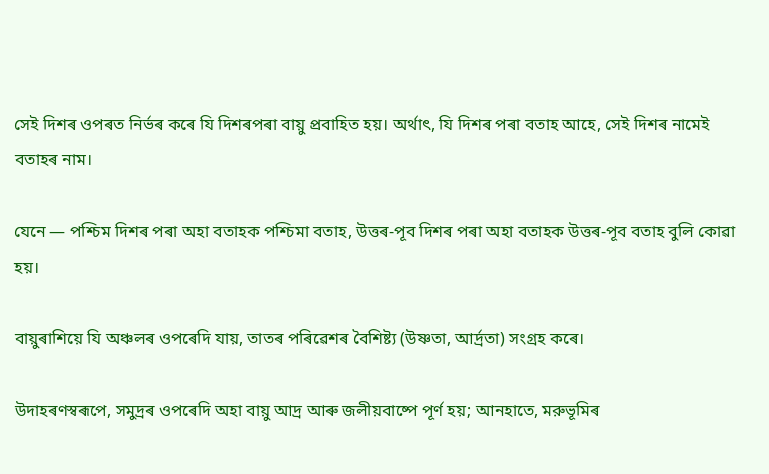সেই দিশৰ ওপৰত নিৰ্ভৰ কৰে যি দিশৰপৰা বায়ু প্রবাহিত হয়। অৰ্থাৎ, যি দিশৰ পৰা বতাহ আহে, সেই দিশৰ নামেই বতাহৰ নাম।

যেনে — পশ্চিম দিশৰ পৰা অহা বতাহক পশ্চিমা বতাহ, উত্তৰ-পূব দিশৰ পৰা অহা বতাহক উত্তৰ-পূব বতাহ বুলি কোৱা হয়।

বায়ুৰাশিয়ে যি অঞ্চলৰ ওপৰেদি যায়, তাতৰ পৰিৱেশৰ বৈশিষ্ট্য (উষ্ণতা, আর্দ্রতা) সংগ্ৰহ কৰে।

উদাহৰণস্বৰূপে, সমুদ্ৰৰ ওপৰেদি অহা বায়ু আদ্ৰ আৰু জলীয়বাষ্পে পূৰ্ণ হয়; আনহাতে, মরুভূমিৰ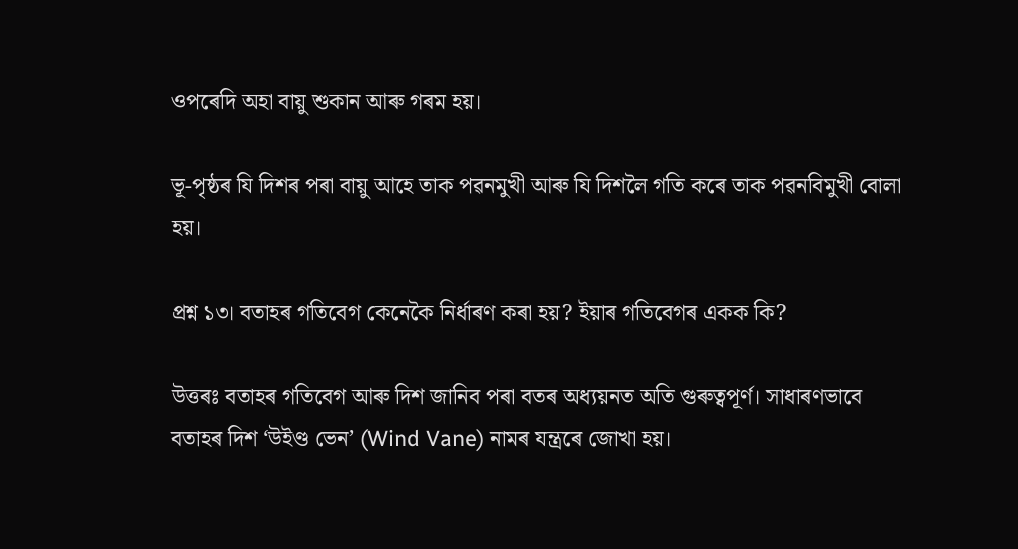ওপৰেদি অহা বায়ু শুকান আৰু গৰম হয়।

ভূ-পৃষ্ঠৰ যি দিশৰ পৰা বায়ু আহে তাক পৱনমুখী আৰু যি দিশলৈ গতি কৰে তাক পৱনবিমুখী বোলা হয়।

প্ৰশ্ন ১৩। বতাহৰ গতিবেগ কেনেকৈ নির্ধাৰণ কৰা হয়? ইয়াৰ গতিবেগৰ একক কি?

উত্তৰঃ বতাহৰ গতিবেগ আৰু দিশ জানিব পৰা বতৰ অধ্যয়নত অতি গুৰুত্বপূর্ণ। সাধাৰণভাবে বতাহৰ দিশ ‘উইণ্ড ভেন’ (Wind Vane) নামৰ যন্ত্ৰৰে জোখা হয়।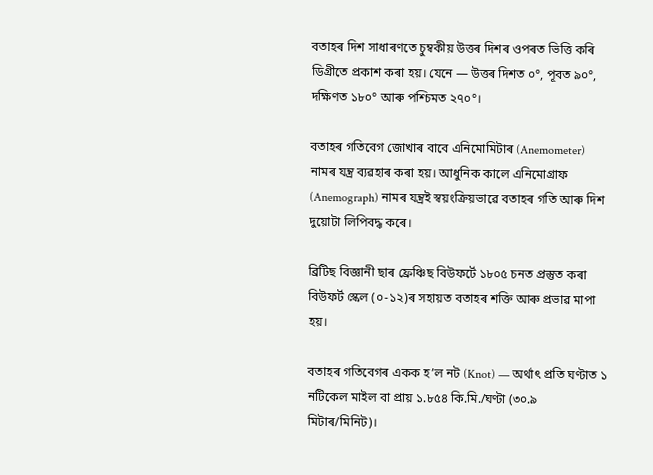বতাহৰ দিশ সাধাৰণতে চুম্বকীয় উত্তৰ দিশৰ ওপৰত ভিত্তি কৰি ডিগ্ৰীতে প্ৰকাশ কৰা হয়। যেনে — উত্তৰ দিশত ০°, পূবত ৯০°, দক্ষিণত ১৮০° আৰু পশ্চিমত ২৭০°।

বতাহৰ গতিবেগ জোখাৰ বাবে এনিমোমিটাৰ (Anemometer) নামৰ যন্ত্ৰ ব্যৱহাৰ কৰা হয়। আধুনিক কালে এনিমোগ্ৰাফ (Anemograph) নামৰ যন্ত্ৰই স্বয়ংক্ৰিয়ভাৱে বতাহৰ গতি আৰু দিশ দুয়োটা লিপিবদ্ধ কৰে।

ব্রিটিছ বিজ্ঞানী ছাৰ ফ্ৰেঞ্চিছ বিউফৰ্টে ১৮০৫ চনত প্ৰস্তুত কৰা বিউফৰ্ট স্কেল (০-১২)ৰ সহায়ত বতাহৰ শক্তি আৰু প্ৰভাৱ মাপা হয়।

বতাহৰ গতিবেগৰ একক হ’ল নট (Knot) — অৰ্থাৎ প্রতি ঘণ্টাত ১ নটিকেল মাইল বা প্ৰায় ১.৮৫৪ কি.মি./ঘণ্টা (৩০.৯ মিটাৰ/মিনিট)।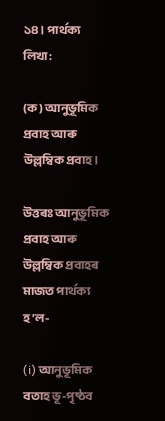১৪। পার্থক্য লিখা:

(ক) আনুভূমিক প্রবাহ আৰু উল্লম্বিক প্রবাহ।

উত্তৰঃ আনুভূমিক প্রবাহ আৰু উল্লম্বিক প্রবাহৰ মাজত পাৰ্থক্য হ’ল-

(i) আনুভূমিক বতাহ ভূ-পৃষ্ঠব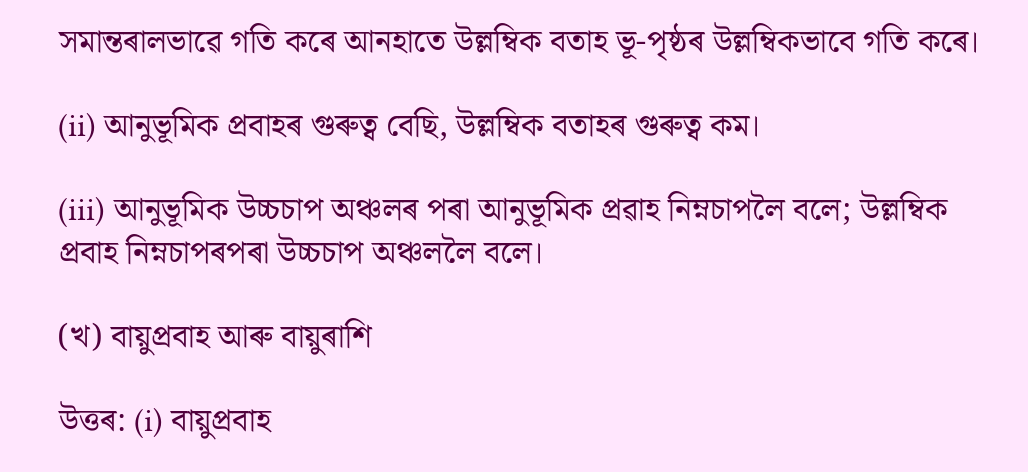সমান্তৰালভাৱে গতি কৰে আনহাতে উল্লম্বিক বতাহ ভূ-পৃষ্ঠৰ উল্লম্বিকভাবে গতি কৰে।

(ii) আনুভূমিক প্রবাহৰ গুৰুত্ব বেছি, উল্লম্বিক বতাহৰ গুৰুত্ব কম।

(iii) আনুভূমিক উচ্চচাপ অঞ্চলৰ পৰা আনুভূমিক প্রৱাহ নিম্নচাপলৈ বলে; উল্লম্বিক প্রবাহ নিম্নচাপৰপৰা উচ্চচাপ অঞ্চললৈ বলে।

(খ) বায়ুপ্রবাহ আৰু বায়ুৰাশি

উত্তৰ: (i) বায়ুপ্রবাহ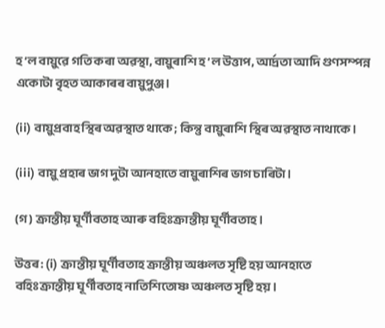হ’ল বায়ুৱে গতি কৰা অৱস্থা, বায়ুৰাশি হ’ল উত্তাপ, আর্দ্রতা আদি গুণসম্পন্ন একোটা বৃহত আকাৰৰ বায়ুপুঞ্জ।

(ii) বায়ুপ্রবাহ স্থিৰ অৱস্থাত থাকে; কিন্তু বায়ুৰাশি স্থিৰ অৱস্থাত নাথাকে।

(iii) বায়ু প্ৰহাৰ ভাগ দুটা আনহাতে বায়ুৰাশিৰ ভাগ চাৰিটা।

(গ) ক্রান্তীয় ঘূর্ণীবতাহ আৰু বহিঃক্রান্তীয় ঘূর্ণীবতাহ।

উত্তৰ: (i) ক্রান্তীয় ঘূর্ণীবতাহ ক্রান্তীয় অঞ্চলত সৃষ্টি হয় আনহাতে বহিঃক্রান্তীয় ঘূর্ণীবতাহ নাতিশিতোষ্ণ অঞ্চলত সৃষ্টি হয়।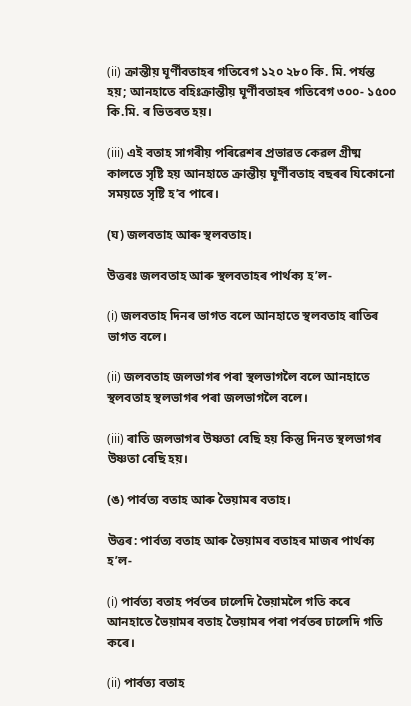(ii) ক্রান্তীয় ঘূর্ণীবতাহৰ গতিবেগ ১২০ ২৮০ কি. মি. পর্যন্ত হয়; আনহাতে বহিঃক্রান্তীয় ঘূর্ণীবতাহৰ গতিবেগ ৩০০- ১৫০০ কি.মি. ৰ ভিতৰত হয়।

(iii) এই বতাহ সাগৰীয় পৰিৱেশৰ প্ৰভাৱত কেৱল গ্রীষ্ম কালতে সৃষ্টি হয় আনহাতে ক্রান্তীয় ঘূর্ণীবতাহ বছৰৰ যিকোনো সময়তে সৃষ্টি হ’ব পাৰে।

(ঘ) জলবতাহ আৰু স্থলবতাহ।

উত্তৰঃ জলবতাহ আৰু স্থলবতাহৰ পাৰ্থক্য হ’ল-

(i) জলবতাহ দিনৰ ভাগত বলে আনহাতে স্থলবতাহ ৰাতিৰ ভাগত বলে।

(ii) জলবতাহ জলভাগৰ পৰা স্থলভাগলৈ বলে আনহাতে স্থলবতাহ স্থলভাগৰ পৰা জলভাগলৈ বলে।

(iii) ৰাতি জলভাগৰ উষ্ণতা বেছি হয় কিন্তু দিনত স্থলভাগৰ উষ্ণতা বেছি হয়।

(ঙ) পার্বত্য বতাহ আৰু ভৈয়ামৰ বতাহ।

উত্তৰ: পার্বত্য বতাহ আৰু ভৈয়ামৰ বতাহৰ মাজৰ পাৰ্থক্য হ’ল-

(i) পার্বত্য বতাহ পৰ্বতৰ ঢালেদি ভৈয়ামলৈ গতি কৰে আনহাতে ভৈয়ামৰ বতাহ ভৈয়ামৰ পৰা পৰ্বতৰ ঢালেদি গতি কৰে।

(ii) পার্বত্য বতাহ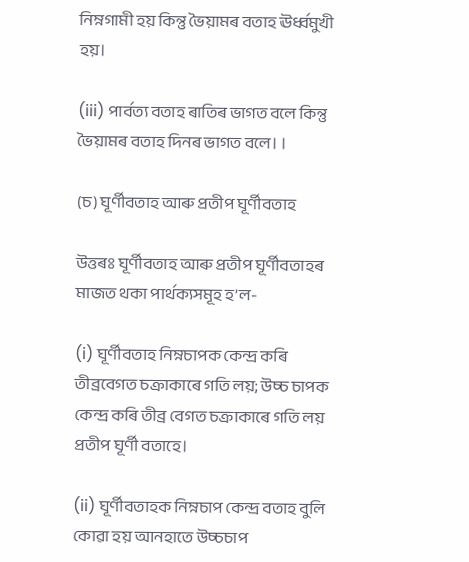নিম্নগামী হয় কিন্তু ভৈয়ামৰ বতাহ ঊর্ধ্বমুখী হয়।

(iii) পার্বত্য বতাহ ৰাতিৰ ভাগত বলে কিন্তু ভৈয়ামৰ বতাহ দিনৰ ভাগত বলে। ।

(চ) ঘূর্ণীবতাহ আৰু প্রতীপ ঘূর্ণীবতাহ

উত্তৰঃ ঘূর্ণীবতাহ আৰু প্রতীপ ঘূর্ণীবতাহৰ মাজত থকা পার্থক্যসমূহ হ’ল-

(i) ঘূর্ণীবতাহ নিম্নচাপক কেন্দ্ৰ কৰি তীব্ৰবেগত চক্রাকাৰে গতি লয়; উচ্চ চাপক কেন্দ্র কৰি তীব্ৰ বেগত চক্রাকাৰে গতি লয় প্রতীপ ঘূর্ণী বতাহে।

(ii) ঘূর্ণীবতাহক নিম্নচাপ কেন্দ্র বতাহ বুলি কোৱা হয় আনহাতে উচ্চচাপ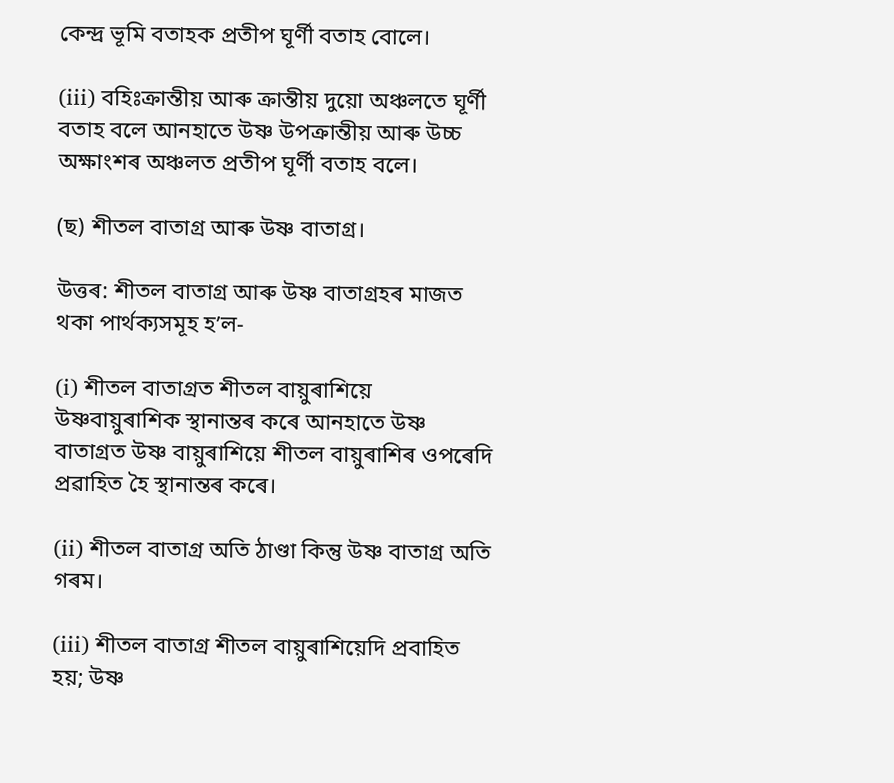কেন্দ্র ভূমি বতাহক প্রতীপ ঘূর্ণী বতাহ বোলে।

(iii) বহিঃক্রান্তীয় আৰু ক্রান্তীয় দুয়ো অঞ্চলতে ঘূর্ণী বতাহ বলে আনহাতে উষ্ণ উপক্রান্তীয় আৰু উচ্চ অক্ষাংশৰ অঞ্চলত প্রতীপ ঘূর্ণী বতাহ বলে।

(ছ) শীতল বাতাগ্র আৰু উষ্ণ বাতাগ্র।

উত্তৰ: শীতল বাতাগ্ৰ আৰু উষ্ণ বাতাগ্ৰহৰ মাজত থকা পার্থক্যসমূহ হ’ল-

(i) শীতল বাতাগ্রত শীতল বায়ুৰাশিয়ে উষ্ণবায়ুৰাশিক স্থানান্তৰ কৰে আনহাতে উষ্ণ বাতাগ্ৰত উষ্ণ বায়ুৰাশিয়ে শীতল বায়ুৰাশিৰ ওপৰেদি প্ৰৱাহিত হৈ স্থানান্তৰ কৰে।

(ii) শীতল বাতাগ্র অতি ঠাণ্ডা কিন্তু উষ্ণ বাতাগ্র অতি গৰম।

(iii) শীতল বাতাগ্র শীতল বায়ুৰাশিয়েদি প্রবাহিত হয়; উষ্ণ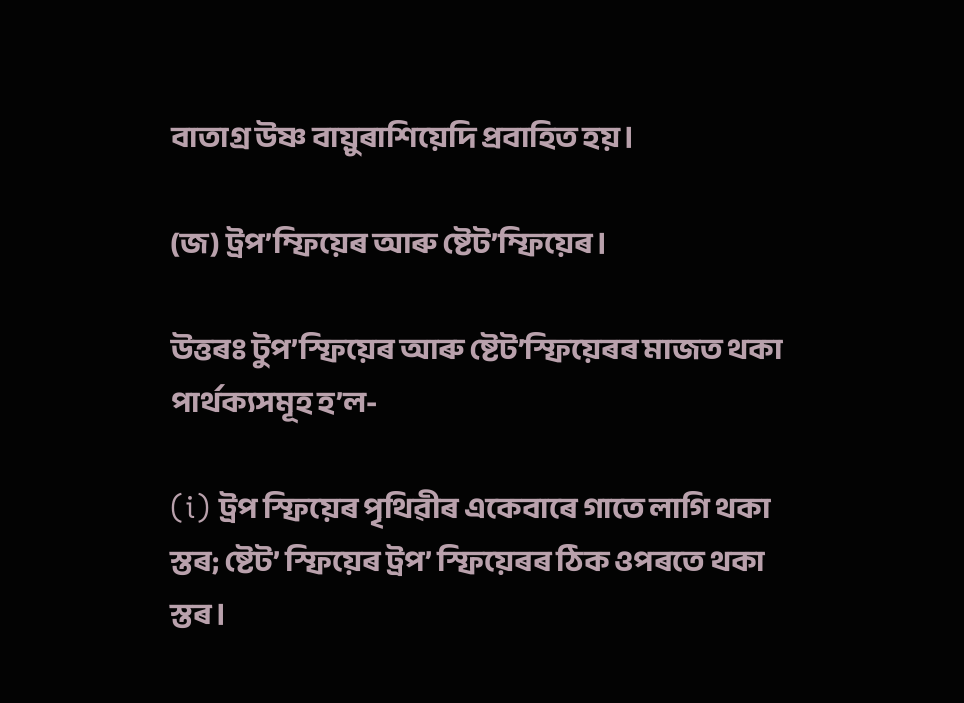বাতাগ্র উষ্ণ বায়ুৰাশিয়েদি প্রবাহিত হয়।

(জ) ট্রপ’ম্ফিয়েৰ আৰু ষ্টেট’ম্ফিয়েৰ।

উত্তৰঃ টুপ’স্ফিয়েৰ আৰু ষ্টেট’স্ফিয়েৰৰ মাজত থকা পার্থক্যসমূহ হ’ল-

(i) ট্রপ স্ফিয়েৰ পৃথিৱীৰ একেবাৰে গাতে লাগি থকা স্তৰ; ষ্টেট’ স্ফিয়েৰ ট্ৰপ’ স্ফিয়েৰৰ ঠিক ওপৰতে থকা স্তৰ।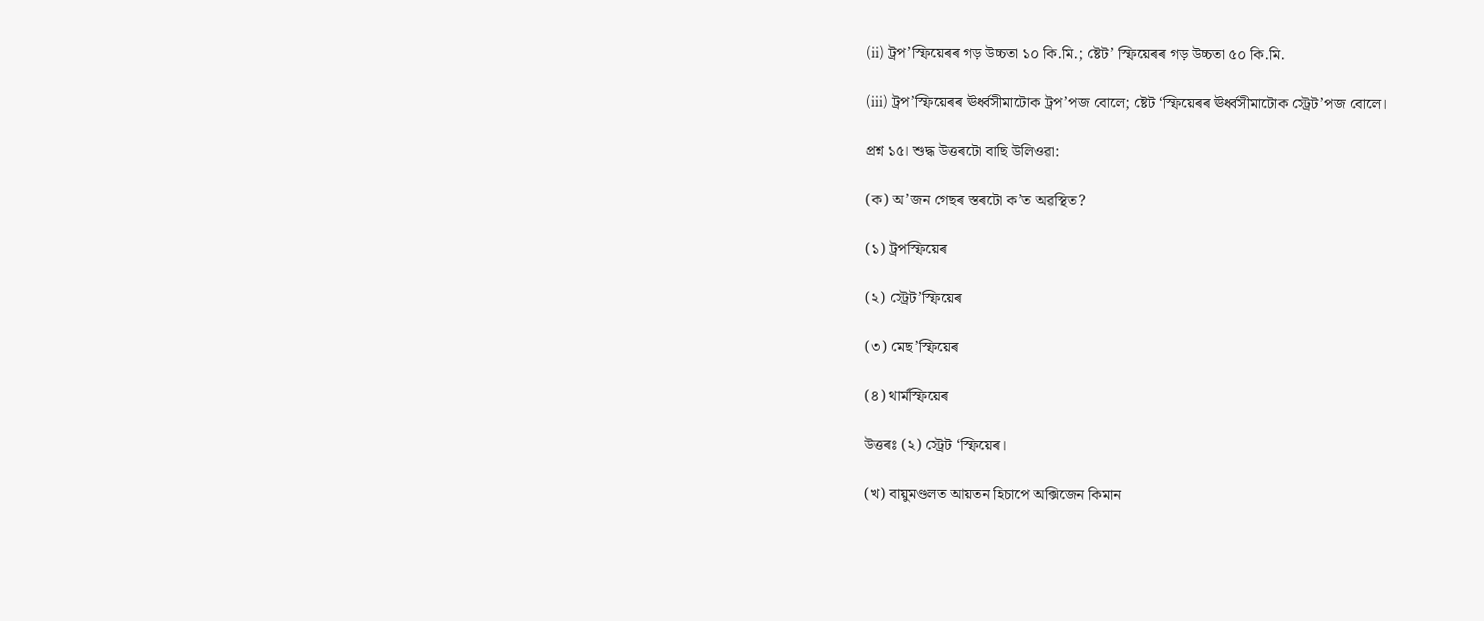(ii) ট্রপ’স্ফিয়েৰৰ গড় উচ্চতা ১০ কি.মি.; ষ্টেট’ স্ফিয়েৰৰ গড় উচ্চতা ৫০ কি.মি.

(iii) ট্রপ’স্ফিয়েৰৰ ঊর্ধ্বসীমাটোক ট্রপ’পজ বোলে; ষ্টেট ‘স্ফিয়েৰৰ ঊর্ধ্বসীমাটোক স্ট্রেট’পজ বোলে।

প্রশ্ন ১৫। শুদ্ধ উত্তৰটো বাছি উলিওৱা:

(ক) অ’জন গেছৰ স্তৰটো ক’ত অৱস্থিত?

(১) ট্রপস্ফিয়েৰ

(২) স্ট্রেট’স্ফিয়েৰ

(৩) মেছ’স্ফিয়েৰ

(৪) থার্মস্ফিয়েৰ

উত্তৰঃ (২) স্ট্রেট ‘স্ফিয়েৰ।

(খ) বায়ুমণ্ডলত আয়তন হিচাপে অক্সিজেন কিমান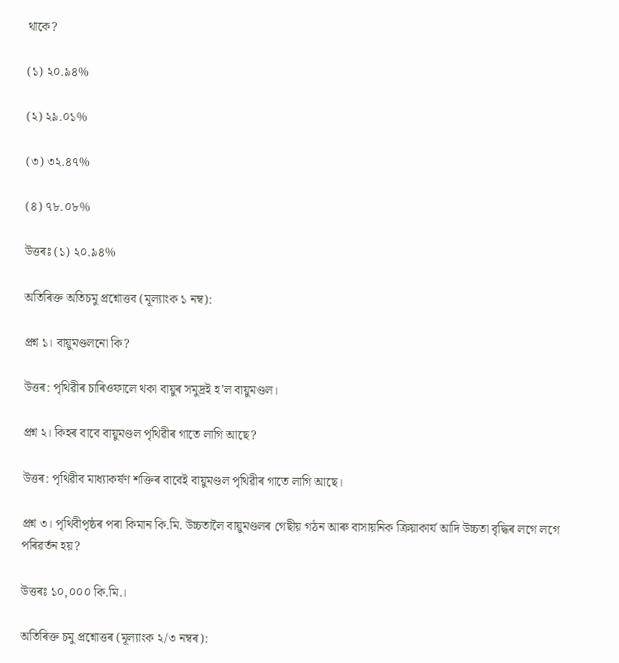থাকে?

(১) ২০.৯৪%

(২) ২৯.০১%

(৩) ৩২.৪৭%

(৪) ৭৮.০৮%

উত্তৰঃ (১) ২০.৯৪%

অতিৰিক্ত অতিচমু প্রশ্নোত্তব (মূল্যাংক ১ নম্ব):

প্রশ্ন ১। বায়ুমণ্ডলনো কি?

উত্তৰ: পৃথিৱীৰ চাৰিওফালে থকা বায়ুৰ সমুদ্রই হ’ল বায়ুমণ্ডল।

প্রশ্ন ২। কিহৰ বাবে বায়ুমণ্ডল পৃথিৱীৰ গাতে লাগি আছে?

উত্তৰ: পৃথিৱীব মাধ্যাকর্ষণ শক্তিৰ বাবেই বায়ুমণ্ডল পৃথিৱীৰ গাতে লাগি আছে।

প্রশ্ন ৩। পৃথিবীপৃষ্ঠৰ পৰা কিমান কি.মি. উচ্চতালৈ বায়ুমণ্ডলৰ গেছীয় গঠন আৰু বাসায়নিক ক্রিয়াকার্য আদি উচ্চতা বৃদ্ধিৰ লগে লগে পৰিৱর্তন হয়?

উত্তৰঃ ১০,০০০ কি.মি.।

অতিৰিক্ত চমু প্রশ্নোত্তৰ (মূল্যাংক ২/৩ নম্বৰ):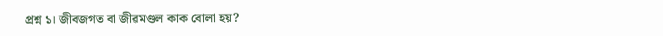প্রশ্ন ১। জীবজগত বা জীৱমণ্ডল কাক বোলা হয়?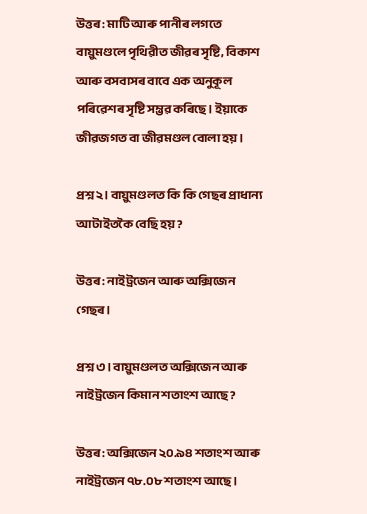উত্তৰ: মাটি আৰু পানীৰ লগতে বায়ুমণ্ডলে পৃথিৱীত জীৱৰ সৃষ্টি, বিকাশ আৰু বসবাসৰ বাবে এক অনুকূল পৰিৱেশৰ সৃষ্টি সম্ভৱ কৰিছে। ইয়াকে জীৱজগত বা জীৱমণ্ডল বোলা হয়।

প্রশ্ন ২। বায়ুমণ্ডলত কি কি গেছৰ প্রাধান্য আটাইতকৈ বেছি হয়?

উত্তৰ: নাইট্রজেন আৰু অক্সিজেন গেছৰ।

প্রশ্ন ৩। বায়ুমণ্ডলত অক্সিজেন আৰু নাইট্রজেন কিমান শতাংশ আছে?

উত্তৰ: অক্সিজেন ২০.৯৪ শতাংশ আৰু নাইট্রজেন ৭৮.০৮ শতাংশ আছে।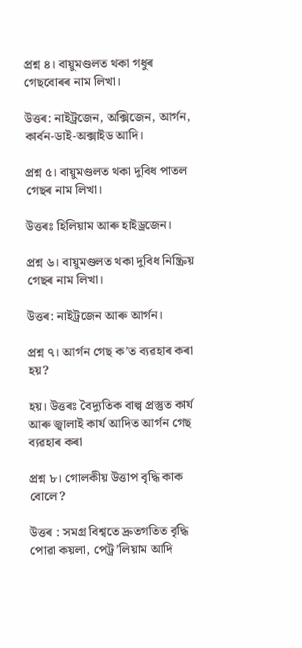প্রশ্ন ৪। বায়ুমণ্ডলত থকা গধুৰ গেছবোৰৰ নাম লিখা।

উত্তৰ: নাইট্রজেন, অক্সিজেন, আর্গন, কার্বন-ডাই-অক্সাইড আদি।

প্রশ্ন ৫। বায়ুমণ্ডলত থকা দুবিধ পাতল গেছৰ নাম লিখা।

উত্তৰঃ হিলিয়াম আৰু হাইড্রজেন।

প্রশ্ন ৬। বায়ুমণ্ডলত থকা দুবিধ নিষ্ক্রিয় গেছৰ নাম লিখা।

উত্তৰ: নাইট্রজেন আৰু আর্গন।

প্রশ্ন ৭। আর্গন গেছ ক’ত ব্যৱহাৰ কৰা হয়?

হয়। উত্তৰঃ বৈদ্যুতিক বাল্ব প্রস্তুত কার্য আৰু জ্বালাই কার্য আদিত আর্গন গেছ ব্যৱহাৰ কৰা

প্রশ্ন ৮। গোলকীয় উত্তাপ বৃদ্ধি কাক বোলে?

উত্তৰ : সমগ্ৰ বিশ্বতে দ্রুতগতিত বৃদ্ধি পোৱা কয়লা, পেট্র’লিয়াম আদি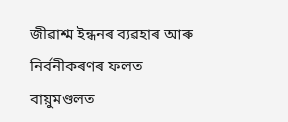জীৱাশ্ম ইন্ধনৰ ব্যৱহাৰ আৰু নিৰ্বনীকৰণৰ ফলত বায়ুমণ্ডলত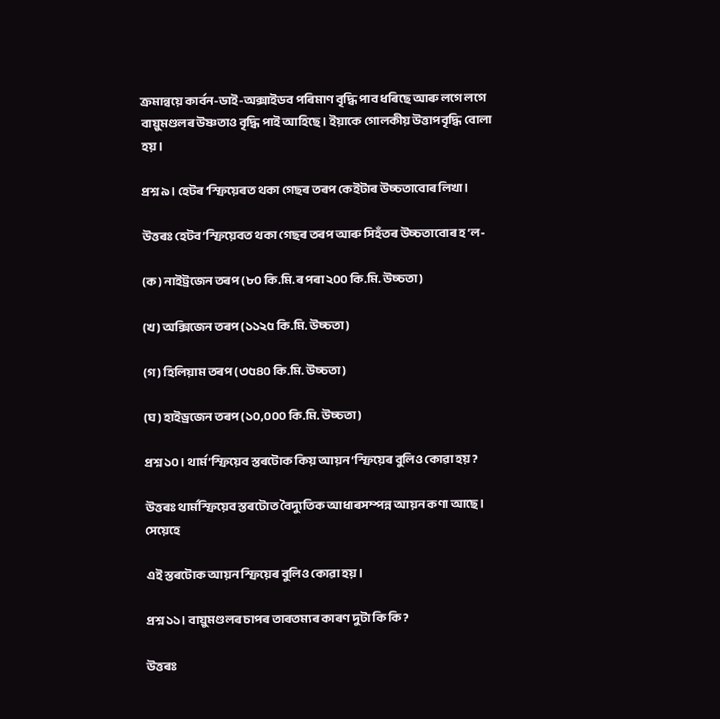ক্রমান্বয়ে কার্বন-ডাই-অক্সাইডব পৰিমাণ বৃদ্ধি পাব ধৰিছে আৰু লগে লগে বায়ুমণ্ডলৰ উষ্ণতাও বৃদ্ধি পাই আহিছে। ইয়াকে গোলকীয় উত্তাপবৃদ্ধি বোলা হয়।

প্রশ্ন ৯। হেটৰ ‘স্ফিয়েৰত থকা গেছৰ তৰপ কেইটাৰ উচ্চতাবোৰ লিখা।

উত্তৰঃ হেটব’স্ফিয়েবত থকা গেছৰ তৰপ আৰু সিহঁতৰ উচ্চতাবোৰ হ’ল-

(ক) নাইট্রজেন তৰপ (৮০ কি.মি.ৰ পৰা ২০০ কি.মি. উচ্চতা)

(খ) অক্সিজেন তৰপ (১১২৫ কি.মি. উচ্চতা)

(গ) হিলিয়াম তৰপ (৩৫৪০ কি.মি. উচ্চতা)

(ঘ) হাইড্রজেন তৰপ (১০,০০০ কি.মি. উচ্চতা)

প্রশ্ন ১০। থার্ম’স্ফিয়েব স্তৰটোক কিয় আয়ন ‘স্ফিয়েৰ বুলিও কোৱা হয়?

উত্তৰঃ থার্মস্ফিয়েব স্তৰটোত বৈদ্যুতিক আধাৰসম্পন্ন আয়ন কণা আছে। সেয়েহে

এই স্তৰটোক আয়ন স্ফিয়েৰ বুলিও কোৱা হয়।

প্রশ্ন ১১। বায়ুমণ্ডলৰ চাপৰ তাৰতম্যৰ কাৰণ দুটা কি কি?

উত্তৰঃ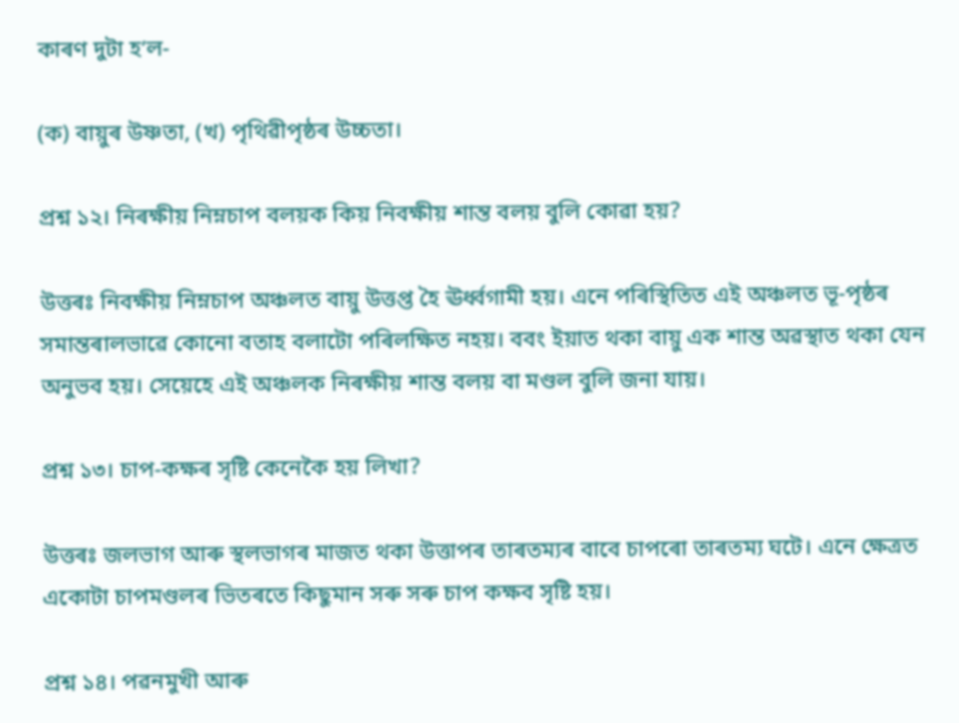কাৰণ দুটা হ’ল-

(ক) বায়ুৰ উষ্ণতা, (খ) পৃথিৱীপৃষ্ঠৰ উচ্চতা।

প্রশ্ন ১২। নিৰক্ষীয় নিম্নচাপ বলয়ক কিয় নিবক্ষীয় শান্ত বলয় বুলি কোৱা হয়?

উত্তৰঃ নিবক্ষীয় নিম্নচাপ অঞ্চলত বায়ু উত্তপ্ত হৈ ঊর্ধ্বগামী হয়। এনে পৰিস্থিতিত এই অঞ্চলত ভূ-পৃষ্ঠৰ সমান্তৰালভাৱে কোনো বতাহ বলাটো পৰিলক্ষিত নহয়। ববং ইয়াত থকা বায়ু এক শান্ত অৱস্থাত থকা যেন অনুভব হয়। সেয়েহে এই অঞ্চলক নিৰক্ষীয় শান্ত বলয় বা মণ্ডল বুলি জনা যায়।

প্রশ্ন ১৩। চাপ-কক্ষৰ সৃষ্টি কেনেকৈ হয় লিখা?

উত্তৰঃ জলভাগ আৰু স্থলভাগৰ মাজত থকা উত্তাপৰ তাৰতম্যৰ বাবে চাপৰো তাৰতম্য ঘটে। এনে ক্ষেত্রত একোটা চাপমণ্ডলৰ ভিতৰতে কিছুমান সৰু সৰু চাপ কক্ষব সৃষ্টি হয়।

প্রশ্ন ১৪। পৱনমুখী আৰু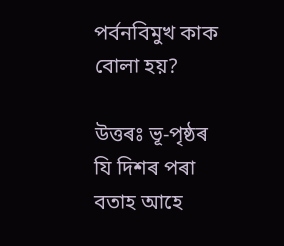পৰ্বনবিমুখ কাক বোলা হয়?

উত্তৰঃ ভূ-পৃষ্ঠৰ যি দিশৰ পৰা বতাহ আহে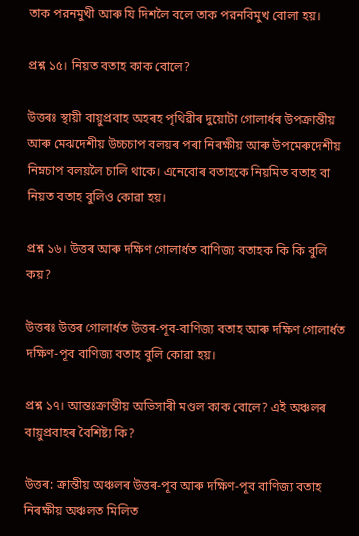তাক পরনমুখী আৰু যি দিশলৈ বলে তাক পরনবিমুখ বোলা হয়।

প্রশ্ন ১৫। নিয়ত বতাহ কাক বোলে?

উত্তৰঃ স্থায়ী বায়ুপ্রবাহ অহৰহ পৃথিৱীৰ দুয়োটা গোলাৰ্ধৰ উপক্রান্তীয় আৰু মেঝদেশীয় উচ্চচাপ বলয়ৰ পৰা নিৰক্ষীয় আৰু উপমেৰুদেশীয় নিম্নচাপ বলয়লৈ চালি থাকে। এনেবোৰ বতাহকে নিয়মিত বতাহ বা নিয়ত বতাহ বুলিও কোৱা হয়।

প্রশ্ন ১৬। উত্তৰ আৰু দক্ষিণ গোলার্ধত বাণিজ্য বতাহক কি কি বুলি কয়?

উত্তৰঃ উত্তৰ গোলার্ধত উত্তৰ-পূব-বাণিজ্য বতাহ আৰু দক্ষিণ গোলার্ধত দক্ষিণ-পূব বাণিজ্য বতাহ বুলি কোৱা হয়।

প্রশ্ন ১৭। আন্তঃক্রান্তীয় অভিসাৰী মণ্ডল কাক বোলে? এই অঞ্চলৰ বায়ুপ্রবাহৰ বৈশিষ্ট্য কি?

উত্তৰ: ক্রান্তীয় অঞ্চলৰ উত্তৰ-পূব আৰু দক্ষিণ-পূব বাণিজ্য বতাহ নিৰক্ষীয় অঞ্চলত মিলিত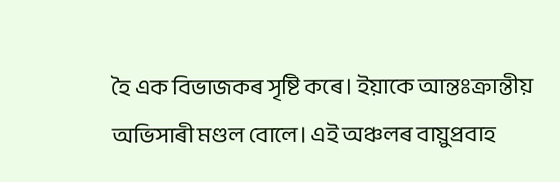হৈ এক বিভাজকৰ সৃষ্টি কৰে। ইয়াকে আন্তঃক্রান্তীয় অভিসাৰী মণ্ডল বোলে। এই অঞ্চলৰ বায়ুপ্রবাহ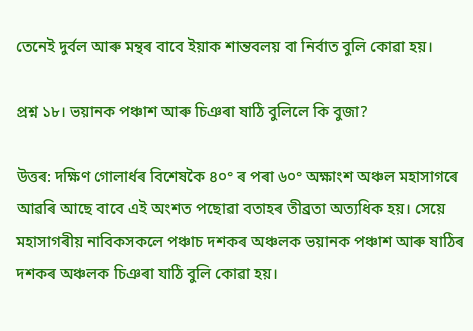তেনেই দুর্বল আৰু মন্থৰ বাবে ইয়াক শান্তবলয় বা নির্বাত বুলি কোৱা হয়।

প্রশ্ন ১৮। ভয়ানক পঞ্চাশ আৰু চিঞৰা ষাঠি বুলিলে কি বুজা?

উত্তৰ: দক্ষিণ গোলাৰ্ধৰ বিশেষকৈ ৪০° ৰ পৰা ৬০° অক্ষাংশ অঞ্চল মহাসাগৰে আৱৰি আছে বাবে এই অংশত পছোৱা বতাহৰ তীব্রতা অত্যধিক হয়। সেয়ে মহাসাগৰীয় নাবিকসকলে পঞ্চাচ দশকৰ অঞ্চলক ভয়ানক পঞ্চাশ আৰু ষাঠিৰ দশকৰ অঞ্চলক চিঞৰা যাঠি বুলি কোৱা হয়।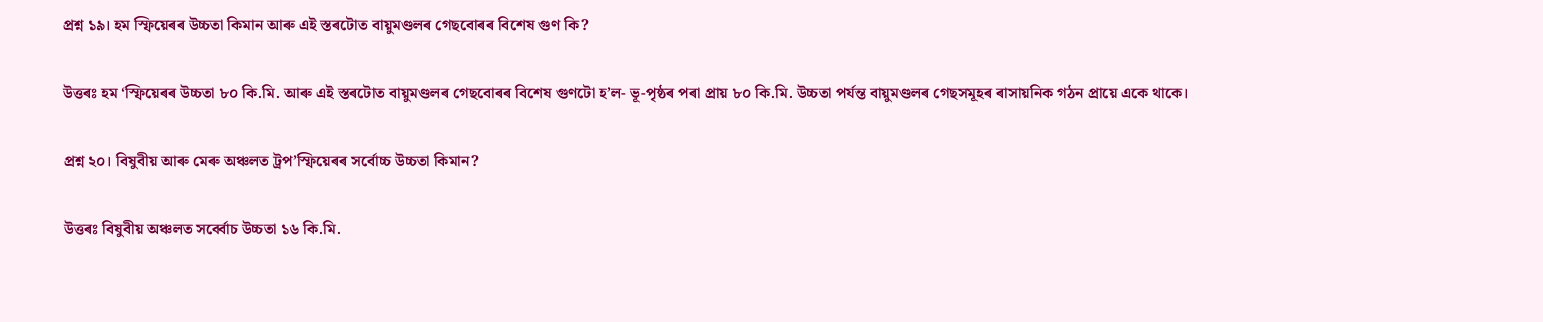প্রশ্ন ১৯। হম স্ফিয়েৰৰ উচ্চতা কিমান আৰু এই স্তৰটোত বায়ুমণ্ডলৰ গেছবোৰৰ বিশেষ গুণ কি?

উত্তৰঃ হম ‘স্ফিয়েৰৰ উচ্চতা ৮০ কি.মি. আৰু এই স্তৰটোত বায়ুমণ্ডলৰ গেছবোৰৰ বিশেষ গুণটো হ’ল- ভূ-পৃষ্ঠৰ পৰা প্রায় ৮০ কি.মি. উচ্চতা পর্যন্ত বায়ুমণ্ডলৰ গেছসমূহৰ ৰাসায়নিক গঠন প্রায়ে একে থাকে।

প্রশ্ন ২০। বিষুবীয় আৰু মেৰু অঞ্চলত ট্রপ’স্ফিয়েৰৰ সৰ্বোচ্চ উচ্চতা কিমান?

উত্তৰঃ বিষুবীয় অঞ্চলত সর্ব্বোচ উচ্চতা ১৬ কি.মি.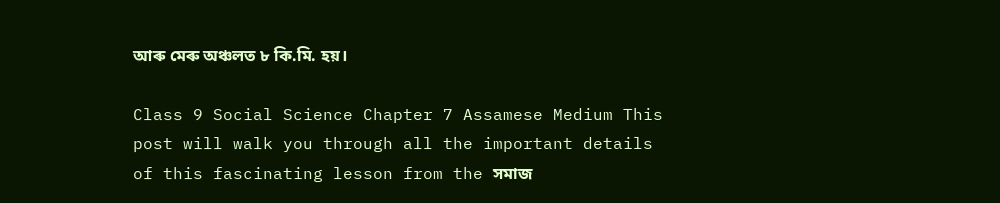আৰু মেৰু অঞ্চলত ৮ কি.মি. হয়।

Class 9 Social Science Chapter 7 Assamese Medium This post will walk you through all the important details of this fascinating lesson from the সমাজ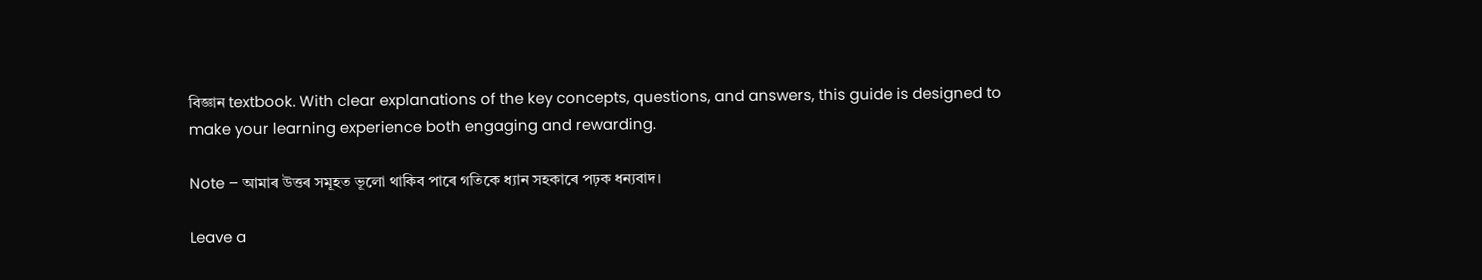বিজ্ঞান textbook. With clear explanations of the key concepts, questions, and answers, this guide is designed to make your learning experience both engaging and rewarding.

Note – আমাৰ উত্তৰ সমূহত ভূলো থাকিব পাৰে গতিকে ধ্যান সহকাৰে পঢ়ক ধন্যবাদ।

Leave a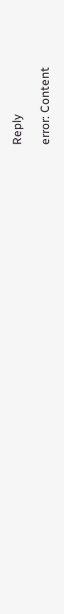Reply

error: Content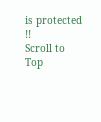is protected !!
Scroll to Top